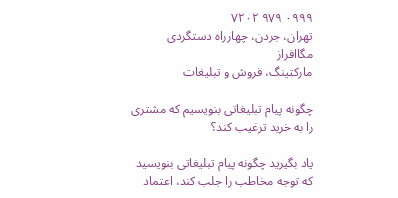۰۹۹۹ ۹۷۹ ۷۲۰۲
تهران، جردن، چهارراه دستگردی
مگاافراز
مارکتینگ، فروش و تبلیغات

چگونه پیام تبلیغاتی بنویسیم که مشتری را به خرید ترغیب کند؟

یاد بگیرید چگونه پیام تبلیغاتی بنویسید که توجه مخاطب را جلب کند، اعتماد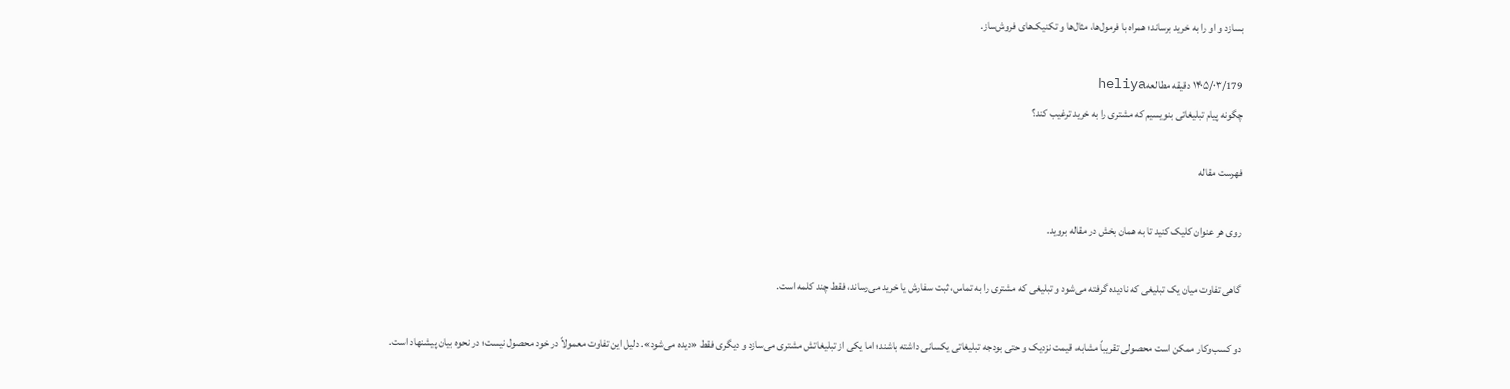بسازد و او را به خرید برساند؛ همراه با فرمول‌ها، مثال‌ها و تکنیک‌های فروش‌ساز.

۱۴۰۵/۰۳/179 دقیقه مطالعهheliya
چگونه پیام تبلیغاتی بنویسیم که مشتری را به خرید ترغیب کند؟

فهرست مقاله

روی هر عنوان کلیک کنید تا به همان بخش در مقاله بروید.

گاهی تفاوت میان یک تبلیغی که نادیده گرفته می‌شود و تبلیغی که مشتری را به تماس، ثبت سفارش یا خرید می‌رساند، فقط چند کلمه است.

دو کسب‌وکار ممکن است محصولی تقریباً مشابه، قیمت نزدیک و حتی بودجه تبلیغاتی یکسانی داشته باشند؛ اما یکی از تبلیغاتش مشتری می‌سازد و دیگری فقط «دیده می‌شود». دلیل این تفاوت معمولاً در خود محصول نیست؛ در نحوه بیان پیشنهاد است.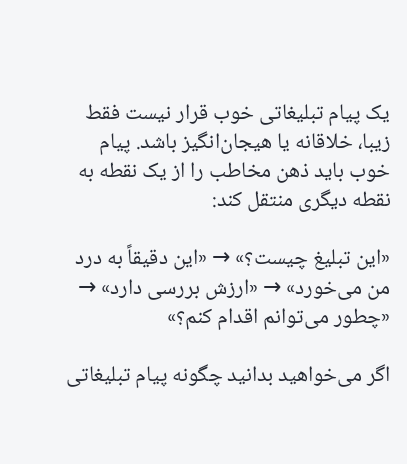یک پیام تبلیغاتی خوب قرار نیست فقط زیبا، خلاقانه یا هیجان‌انگیز باشد. پیام خوب باید ذهن مخاطب را از یک نقطه به نقطه دیگری منتقل کند:

«این تبلیغ چیست؟» → «این دقیقاً به درد من می‌خورد» → «ارزش بررسی دارد» → «چطور می‌توانم اقدام کنم؟»

اگر می‌خواهید بدانید چگونه پیام تبلیغاتی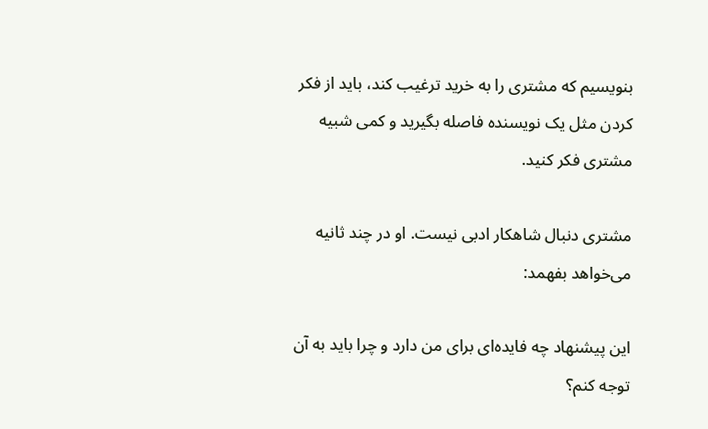بنویسیم که مشتری را به خرید ترغیب کند، باید از فکر کردن مثل یک نویسنده فاصله بگیرید و کمی شبیه مشتری فکر کنید.

مشتری دنبال شاهکار ادبی نیست. او در چند ثانیه می‌خواهد بفهمد:

این پیشنهاد چه فایده‌ای برای من دارد و چرا باید به آن توجه کنم؟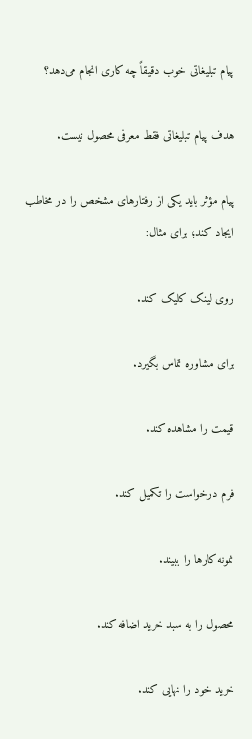پیام تبلیغاتی خوب دقیقاً چه کاری انجام می‌دهد؟

هدف پیام تبلیغاتی فقط معرفی محصول نیست.

پیام مؤثر باید یکی از رفتارهای مشخص را در مخاطب ایجاد کند؛ برای مثال:

روی لینک کلیک کند.

برای مشاوره تماس بگیرد.

قیمت را مشاهده کند.

فرم درخواست را تکمیل کند.

نمونه کارها را ببیند.

محصول را به سبد خرید اضافه کند.

خرید خود را نهایی کند.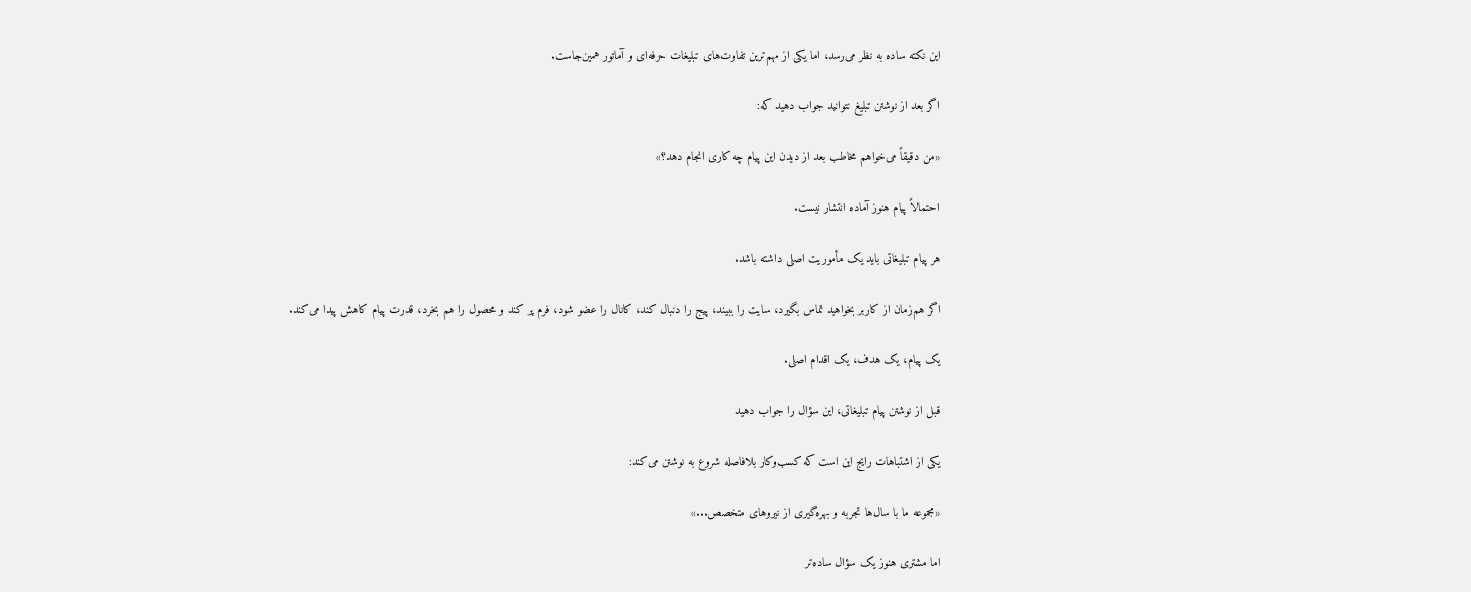این نکته ساده به نظر می‌رسد، اما یکی از مهم‌ترین تفاوت‌های تبلیغات حرفه‌ای و آماتور همین‌جاست.

اگر بعد از نوشتن تبلیغ نتوانید جواب دهید که:

«من دقیقاً می‌خواهم مخاطب بعد از دیدن این پیام چه کاری انجام دهد؟»

احتمالاً پیام هنوز آماده انتشار نیست.

هر پیام تبلیغاتی باید یک مأموریت اصلی داشته باشد.

اگر هم‌زمان از کاربر بخواهید تماس بگیرد، سایت را ببیند، پیج را دنبال کند، کانال را عضو شود، فرم پر کند و محصول را هم بخرد، قدرت پیام کاهش پیدا می‌کند.

یک پیام، یک هدف، یک اقدام اصلی.

قبل از نوشتن پیام تبلیغاتی، این سؤال را جواب دهید

یکی از اشتباهات رایج این است که کسب‌وکار بلافاصله شروع به نوشتن می‌کند:

«مجموعه ما با سال‌ها تجربه و بهره‌گیری از نیروهای متخصص...»

اما مشتری هنوز یک سؤال ساده‌تر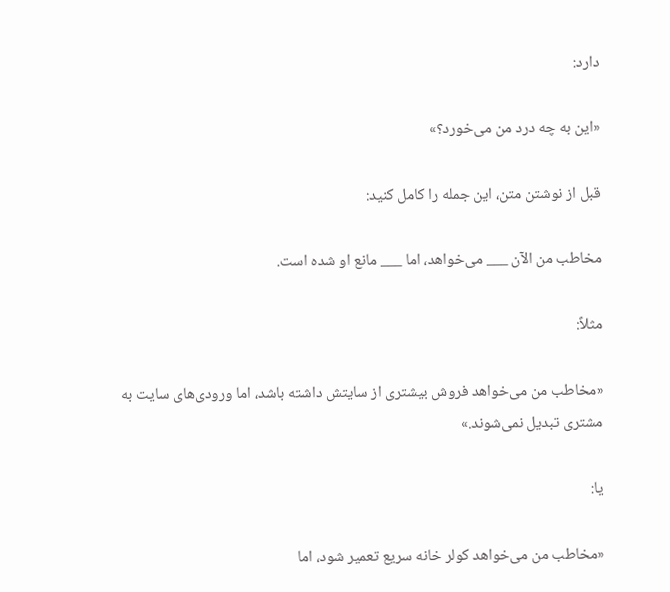دارد:

«این به چه درد من می‌خورد؟»

قبل از نوشتن متن، این جمله را کامل کنید:

مخاطب من الآن ___ می‌خواهد، اما ___ مانع او شده است.

مثلاً:

«مخاطب من می‌خواهد فروش بیشتری از سایتش داشته باشد، اما ورودی‌های سایت به مشتری تبدیل نمی‌شوند.»

یا:

«مخاطب من می‌خواهد کولر خانه سریع تعمیر شود، اما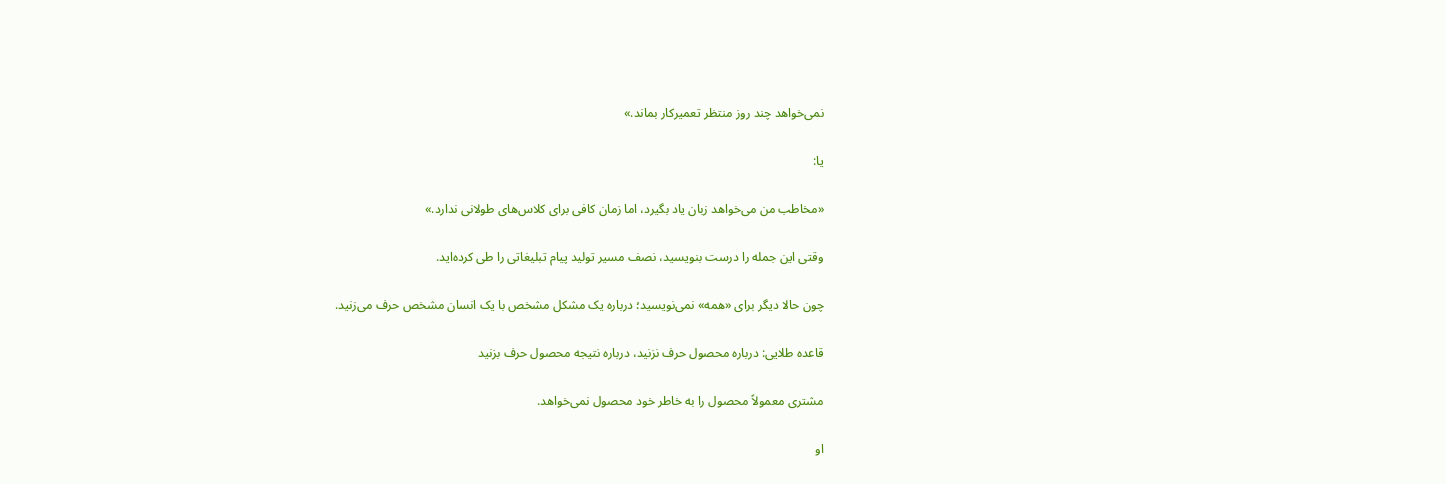نمی‌خواهد چند روز منتظر تعمیرکار بماند.»

یا:

«مخاطب من می‌خواهد زبان یاد بگیرد، اما زمان کافی برای کلاس‌های طولانی ندارد.»

وقتی این جمله را درست بنویسید، نصف مسیر تولید پیام تبلیغاتی را طی کرده‌اید.

چون حالا دیگر برای «همه» نمی‌نویسید؛ درباره یک مشکل مشخص با یک انسان مشخص حرف می‌زنید.

قاعده طلایی: درباره محصول حرف نزنید، درباره نتیجه محصول حرف بزنید

مشتری معمولاً محصول را به خاطر خود محصول نمی‌خواهد.

او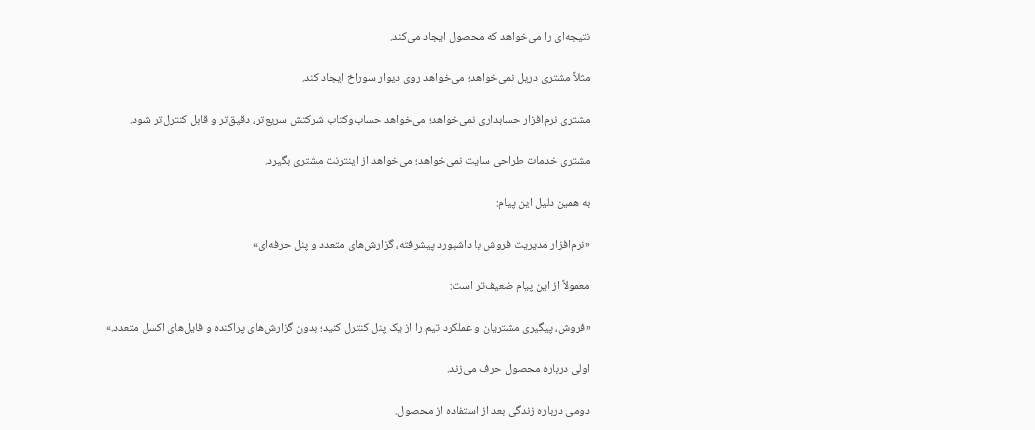نتیجه‌ای را می‌خواهد که محصول ایجاد می‌کند.

مثلاً مشتری دریل نمی‌خواهد؛ می‌خواهد روی دیوار سوراخ ایجاد کند.

مشتری نرم‌افزار حسابداری نمی‌خواهد؛ می‌خواهد حساب‌وکتاب شرکتش سریع‌تر، دقیق‌تر و قابل کنترل‌تر شود.

مشتری خدمات طراحی سایت نمی‌خواهد؛ می‌خواهد از اینترنت مشتری بگیرد.

به همین دلیل این پیام:

«نرم‌افزار مدیریت فروش با داشبورد پیشرفته، گزارش‌های متعدد و پنل حرفه‌ای»

معمولاً از این پیام ضعیف‌تر است:

«فروش، پیگیری مشتریان و عملکرد تیم را از یک پنل کنترل کنید؛ بدون گزارش‌های پراکنده و فایل‌های اکسل متعدد.»

اولی درباره محصول حرف می‌زند.

دومی درباره زندگی بعد از استفاده از محصول.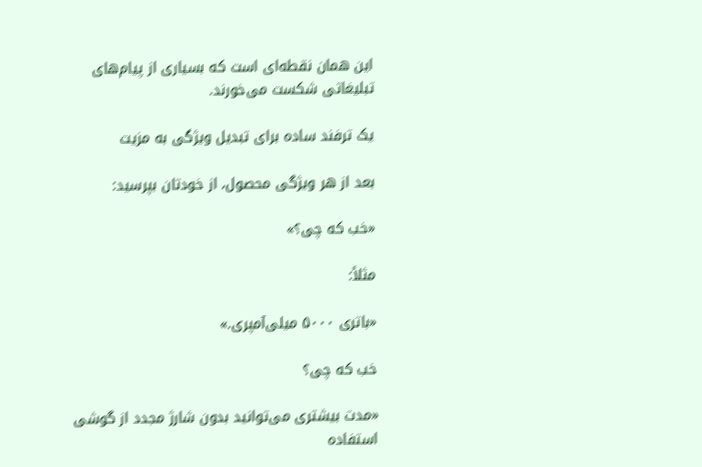این همان نقطه‌ای است که بسیاری از پیام‌های تبلیغاتی شکست می‌خورند.

یک ترفند ساده برای تبدیل ویژگی به مزیت

بعد از هر ویژگی محصول، از خودتان بپرسید:

«خب که چی؟»

مثلاً:

«باتری ۵۰۰۰ میلی‌آمپری.»

خب که چی؟

«مدت بیشتری می‌توانید بدون شارژ مجدد از گوشی استفاده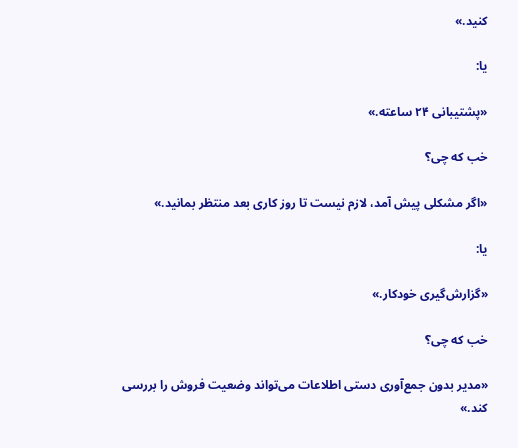کنید.»

یا:

«پشتیبانی ۲۴ ساعته.»

خب که چی؟

«اگر مشکلی پیش آمد، لازم نیست تا روز کاری بعد منتظر بمانید.»

یا:

«گزارش‌گیری خودکار.»

خب که چی؟

«مدیر بدون جمع‌آوری دستی اطلاعات می‌تواند وضعیت فروش را بررسی کند.»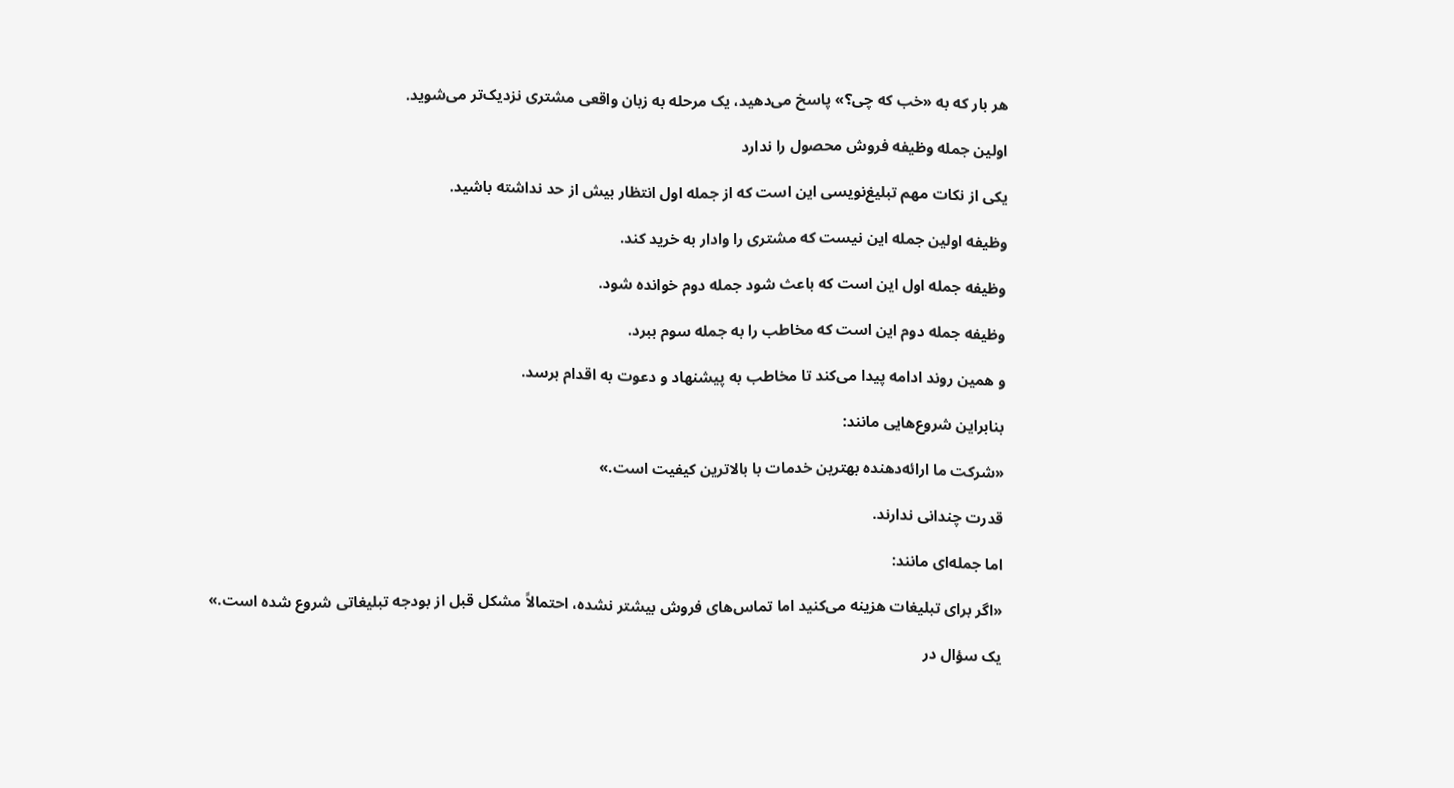هر بار که به «خب که چی؟» پاسخ می‌دهید، یک مرحله به زبان واقعی مشتری نزدیک‌تر می‌شوید.

اولین جمله وظیفه فروش محصول را ندارد

یکی از نکات مهم تبلیغ‌نویسی این است که از جمله اول انتظار بیش از حد نداشته باشید.

وظیفه اولین جمله این نیست که مشتری را وادار به خرید کند.

وظیفه جمله اول این است که باعث شود جمله دوم خوانده شود.

وظیفه جمله دوم این است که مخاطب را به جمله سوم ببرد.

و همین روند ادامه پیدا می‌کند تا مخاطب به پیشنهاد و دعوت به اقدام برسد.

بنابراین شروع‌هایی مانند:

«شرکت ما ارائه‌دهنده بهترین خدمات با بالاترین کیفیت است.»

قدرت چندانی ندارند.

اما جمله‌ای مانند:

«اگر برای تبلیغات هزینه می‌کنید اما تماس‌های فروش بیشتر نشده، احتمالاً مشکل قبل از بودجه تبلیغاتی شروع شده است.»

یک سؤال در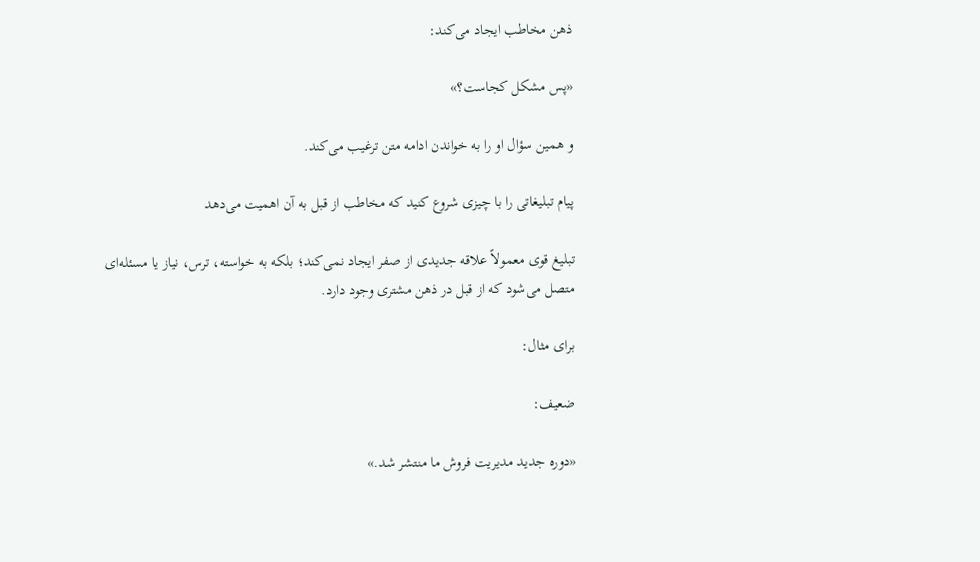ذهن مخاطب ایجاد می‌کند:

«پس مشکل کجاست؟»

و همین سؤال او را به خواندن ادامه متن ترغیب می‌کند.

پیام تبلیغاتی را با چیزی شروع کنید که مخاطب از قبل به آن اهمیت می‌دهد

تبلیغ قوی معمولاً علاقه جدیدی از صفر ایجاد نمی‌کند؛ بلکه به خواسته، ترس، نیاز یا مسئله‌ای متصل می‌شود که از قبل در ذهن مشتری وجود دارد.

برای مثال:

ضعیف:

«دوره جدید مدیریت فروش ما منتشر شد.»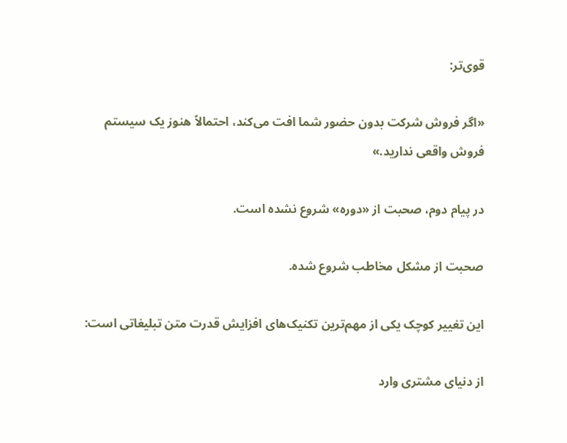قوی‌تر:

«اگر فروش شرکت بدون حضور شما افت می‌کند، احتمالاً هنوز یک سیستم فروش واقعی ندارید.»

در پیام دوم، صحبت از «دوره» شروع نشده است.

صحبت از مشکل مخاطب شروع شده.

این تغییر کوچک یکی از مهم‌ترین تکنیک‌های افزایش قدرت متن تبلیغاتی است:

از دنیای مشتری وارد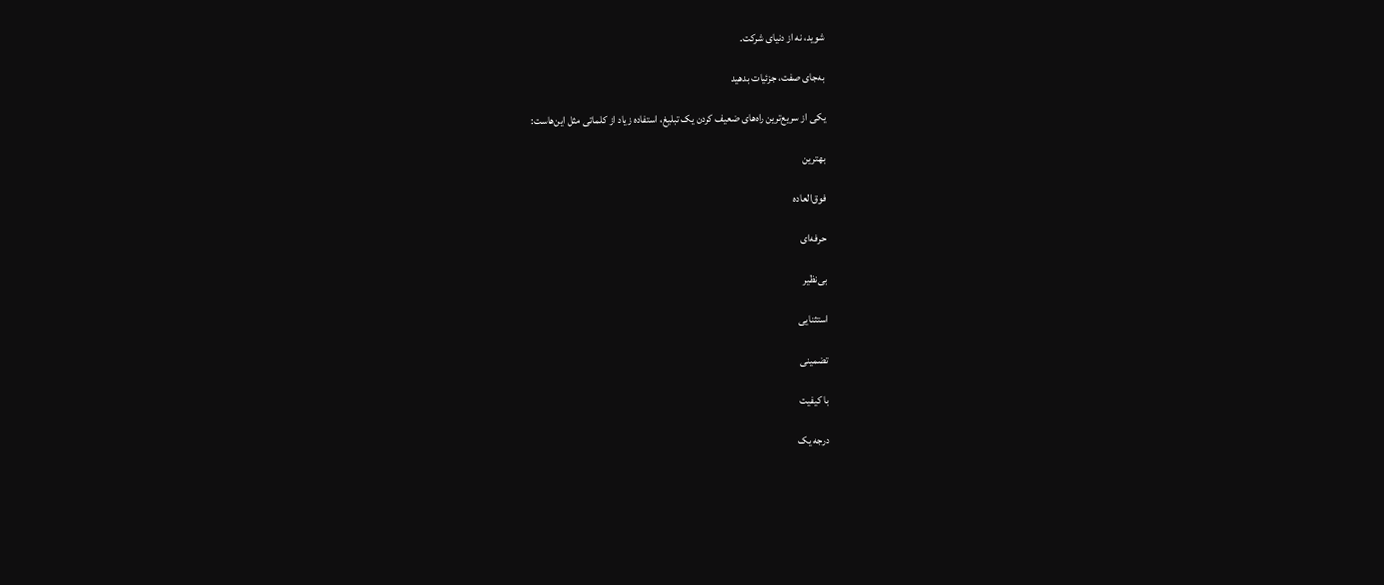شوید، نه از دنیای شرکت.

به‌جای صفت، جزئیات بدهید

یکی از سریع‌ترین راه‌های ضعیف کردن یک تبلیغ، استفاده زیاد از کلماتی مثل این‌هاست:

بهترین

فوق‌العاده

حرفه‌ای

بی‌نظیر

استثنایی

تضمینی

با کیفیت

درجه یک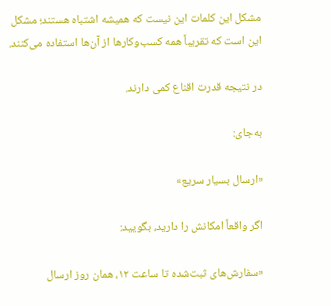مشکل این کلمات این نیست که همیشه اشتباه هستند؛ مشکل این است که تقریباً همه کسب‌وکارها از آن‌ها استفاده می‌کنند.

در نتیجه قدرت اقناع کمی دارند.

به‌جای:

«ارسال بسیار سریع»

اگر واقعاً امکانش را دارید، بگویید:

«سفارش‌های ثبت‌شده تا ساعت ۱۲، همان روز ارسال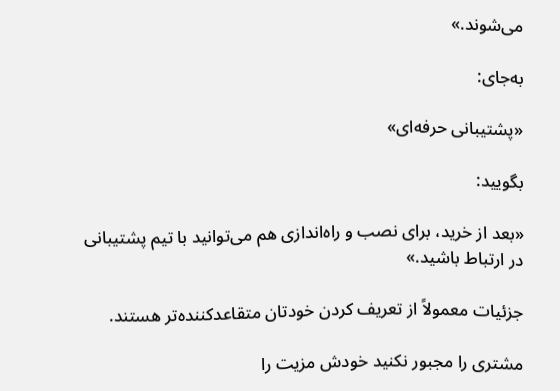می‌شوند.»

به‌جای:

«پشتیبانی حرفه‌ای»

بگویید:

«بعد از خرید، برای نصب و راه‌اندازی هم می‌توانید با تیم پشتیبانی در ارتباط باشید.»

جزئیات معمولاً از تعریف کردن خودتان متقاعدکننده‌تر هستند.

مشتری را مجبور نکنید خودش مزیت را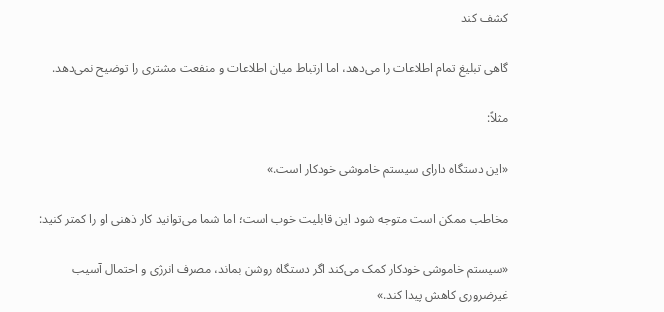کشف کند

گاهی تبلیغ تمام اطلاعات را می‌دهد، اما ارتباط میان اطلاعات و منفعت مشتری را توضیح نمی‌دهد.

مثلاً:

«این دستگاه دارای سیستم خاموشی خودکار است.»

مخاطب ممکن است متوجه شود این قابلیت خوب است؛ اما شما می‌توانید کار ذهنی او را کمتر کنید:

«سیستم خاموشی خودکار کمک می‌کند اگر دستگاه روشن بماند، مصرف انرژی و احتمال آسیب غیرضروری کاهش پیدا کند.»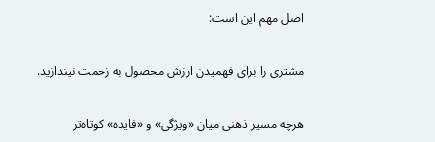اصل مهم این است:

مشتری را برای فهمیدن ارزش محصول به زحمت نیندازید.

هرچه مسیر ذهنی میان «ویژگی» و «فایده» کوتاه‌تر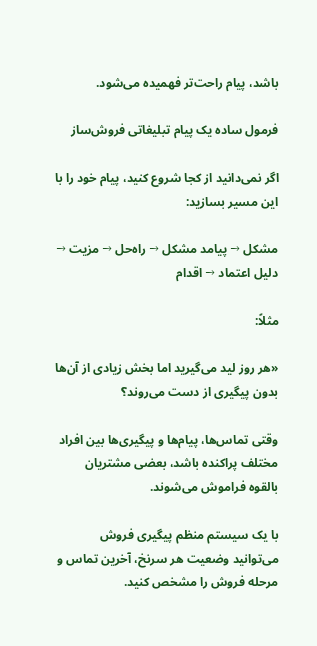باشد، پیام راحت‌تر فهمیده می‌شود.

فرمول ساده یک پیام تبلیغاتی فروش‌ساز

اگر نمی‌دانید از کجا شروع کنید، پیام خود را با این مسیر بسازید:

مشکل → پیامد مشکل → راه‌حل → مزیت → دلیل اعتماد → اقدام

مثلاً:

«هر روز لید می‌گیرید اما بخش زیادی از آن‌ها بدون پیگیری از دست می‌روند؟

وقتی تماس‌ها، پیام‌ها و پیگیری‌ها بین افراد مختلف پراکنده باشد، بعضی مشتریان بالقوه فراموش می‌شوند.

با یک سیستم منظم پیگیری فروش می‌توانید وضعیت هر سرنخ، آخرین تماس و مرحله فروش را مشخص کنید.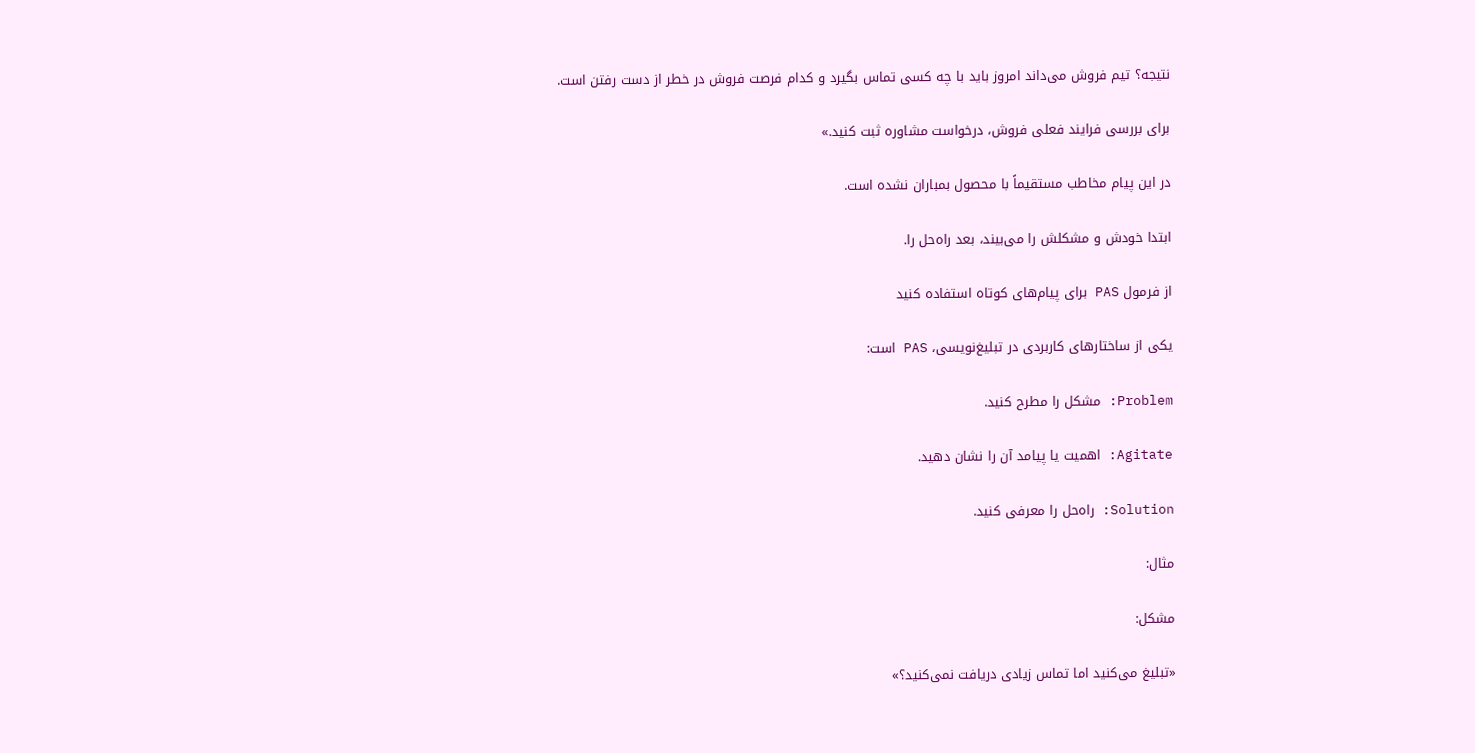نتیجه؟ تیم فروش می‌داند امروز باید با چه کسی تماس بگیرد و کدام فرصت فروش در خطر از دست رفتن است.

برای بررسی فرایند فعلی فروش، درخواست مشاوره ثبت کنید.»

در این پیام مخاطب مستقیماً با محصول بمباران نشده است.

ابتدا خودش و مشکلش را می‌بیند، بعد راه‌حل را.

از فرمول PAS برای پیام‌های کوتاه استفاده کنید

یکی از ساختارهای کاربردی در تبلیغ‌نویسی، PAS است:

Problem: مشکل را مطرح کنید.

Agitate: اهمیت یا پیامد آن را نشان دهید.

Solution: راه‌حل را معرفی کنید.

مثال:

مشکل:

«تبلیغ می‌کنید اما تماس زیادی دریافت نمی‌کنید؟»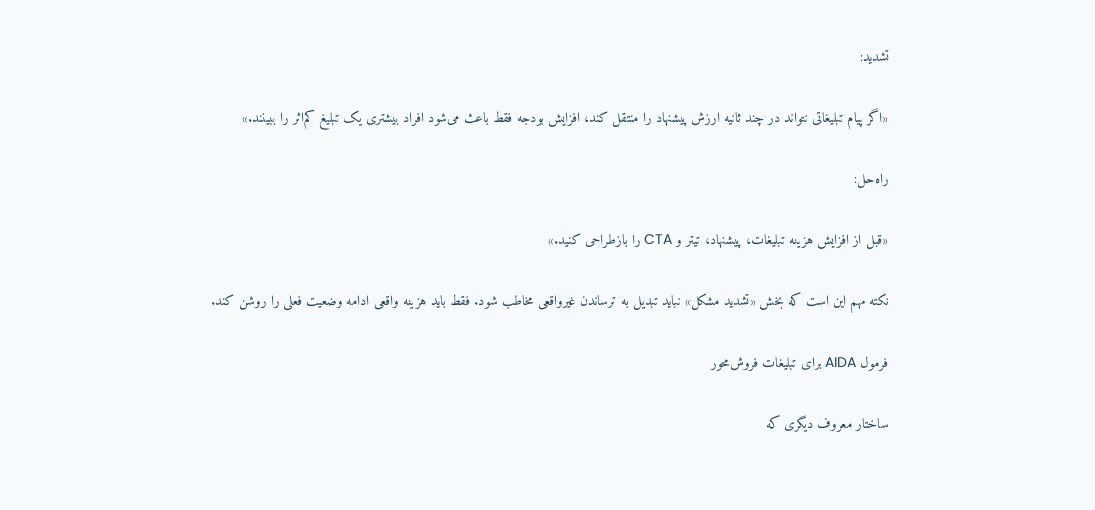تشدید:

«اگر پیام تبلیغاتی نتواند در چند ثانیه ارزش پیشنهاد را منتقل کند، افزایش بودجه فقط باعث می‌شود افراد بیشتری یک تبلیغ کم‌اثر را ببینند.»

راه‌حل:

«قبل از افزایش هزینه تبلیغات، پیشنهاد، تیتر و CTA را بازطراحی کنید.»

نکته مهم این است که بخش «تشدید مشکل» نباید تبدیل به ترساندن غیرواقعی مخاطب شود. فقط باید هزینه واقعی ادامه وضعیت فعلی را روشن کند.

فرمول AIDA برای تبلیغات فروش‌محور

ساختار معروف دیگری که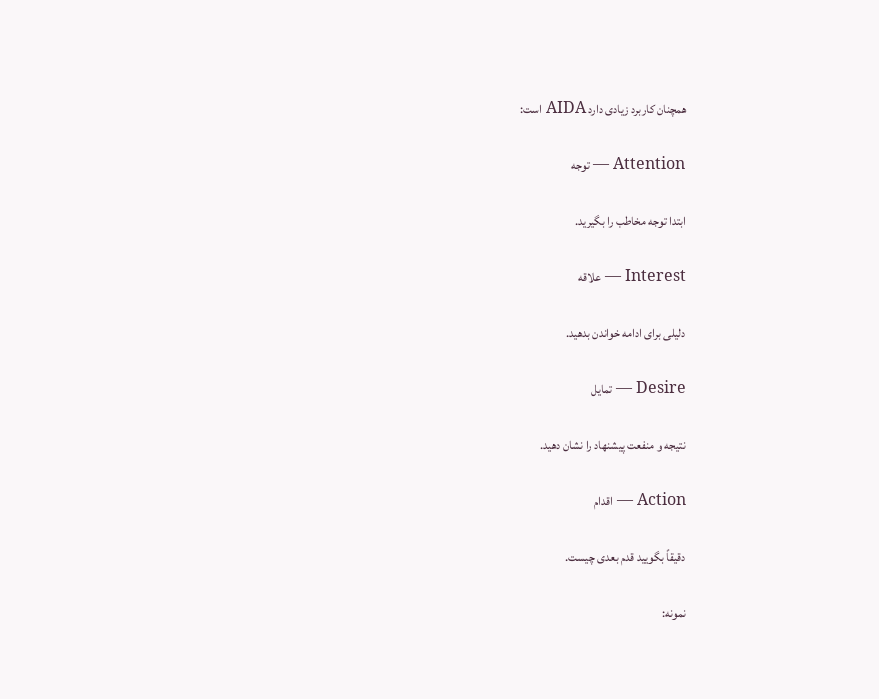همچنان کاربرد زیادی دارد AIDA است:

Attention — توجه

ابتدا توجه مخاطب را بگیرید.

Interest — علاقه

دلیلی برای ادامه خواندن بدهید.

Desire — تمایل

نتیجه و منفعت پیشنهاد را نشان دهید.

Action — اقدام

دقیقاً بگویید قدم بعدی چیست.

نمونه: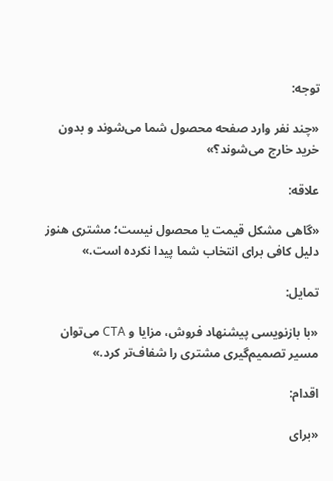توجه:

«چند نفر وارد صفحه محصول شما می‌شوند و بدون خرید خارج می‌شوند؟»

علاقه:

«گاهی مشکل قیمت یا محصول نیست؛ مشتری هنوز دلیل کافی برای انتخاب شما پیدا نکرده است.»

تمایل:

«با بازنویسی پیشنهاد فروش، مزایا و CTA می‌توان مسیر تصمیم‌گیری مشتری را شفاف‌تر کرد.»

اقدام:

«برای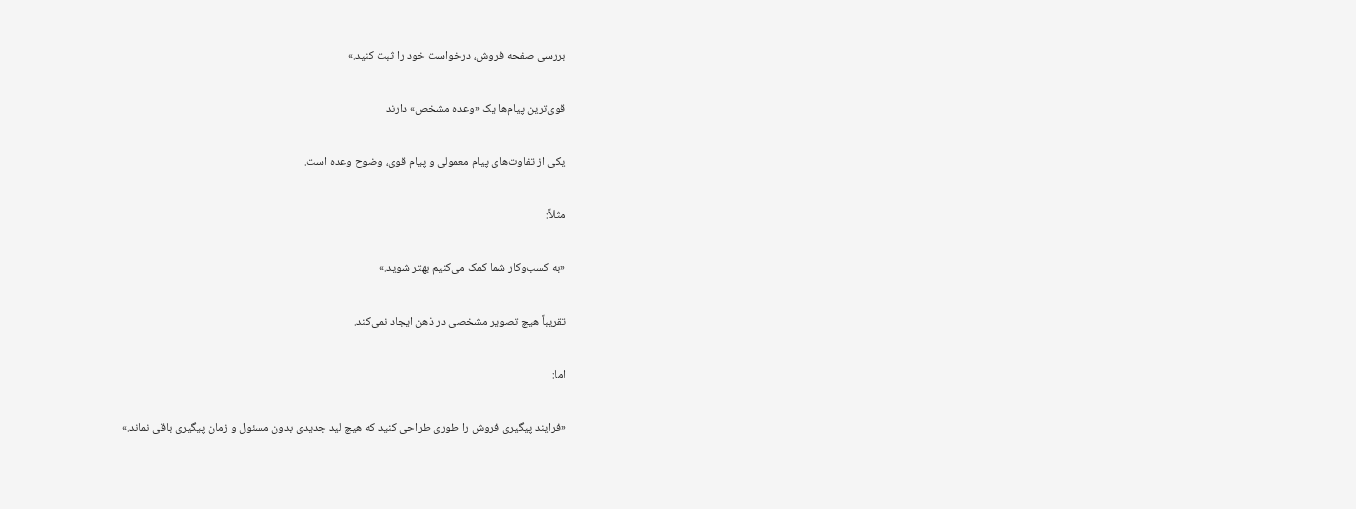بررسی صفحه فروش، درخواست خود را ثبت کنید.»

قوی‌ترین پیام‌ها یک «وعده مشخص» دارند

یکی از تفاوت‌های پیام معمولی و پیام قوی، وضوح وعده است.

مثلاً:

«به کسب‌وکار شما کمک می‌کنیم بهتر شوید.»

تقریباً هیچ تصویر مشخصی در ذهن ایجاد نمی‌کند.

اما:

«فرایند پیگیری فروش را طوری طراحی کنید که هیچ لید جدیدی بدون مسئول و زمان پیگیری باقی نماند.»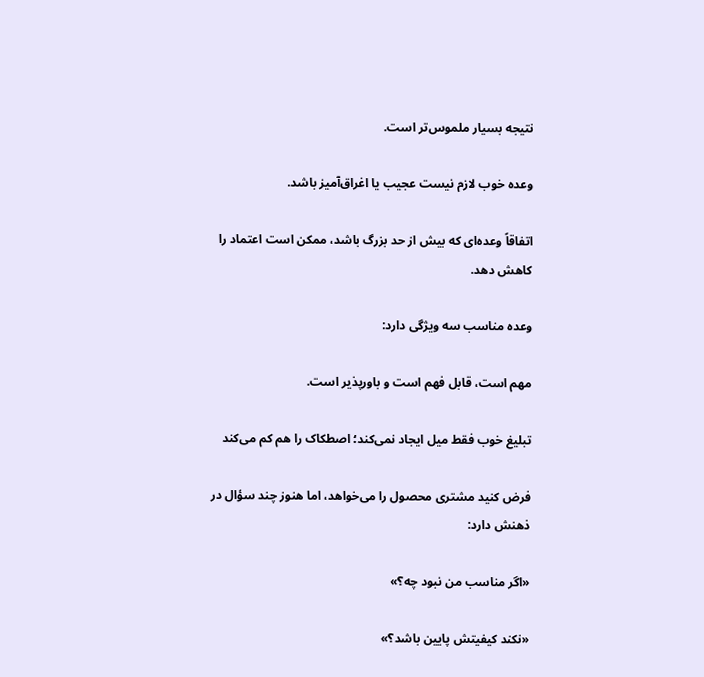نتیجه بسیار ملموس‌تر است.

وعده خوب لازم نیست عجیب یا اغراق‌آمیز باشد.

اتفاقاً وعده‌ای که بیش از حد بزرگ باشد، ممکن است اعتماد را کاهش دهد.

وعده مناسب سه ویژگی دارد:

مهم است، قابل فهم است و باورپذیر است.

تبلیغ خوب فقط میل ایجاد نمی‌کند؛ اصطکاک را هم کم می‌کند

فرض کنید مشتری محصول را می‌خواهد، اما هنوز چند سؤال در ذهنش دارد:

«اگر مناسب من نبود چه؟»

«نکند کیفیتش پایین باشد؟»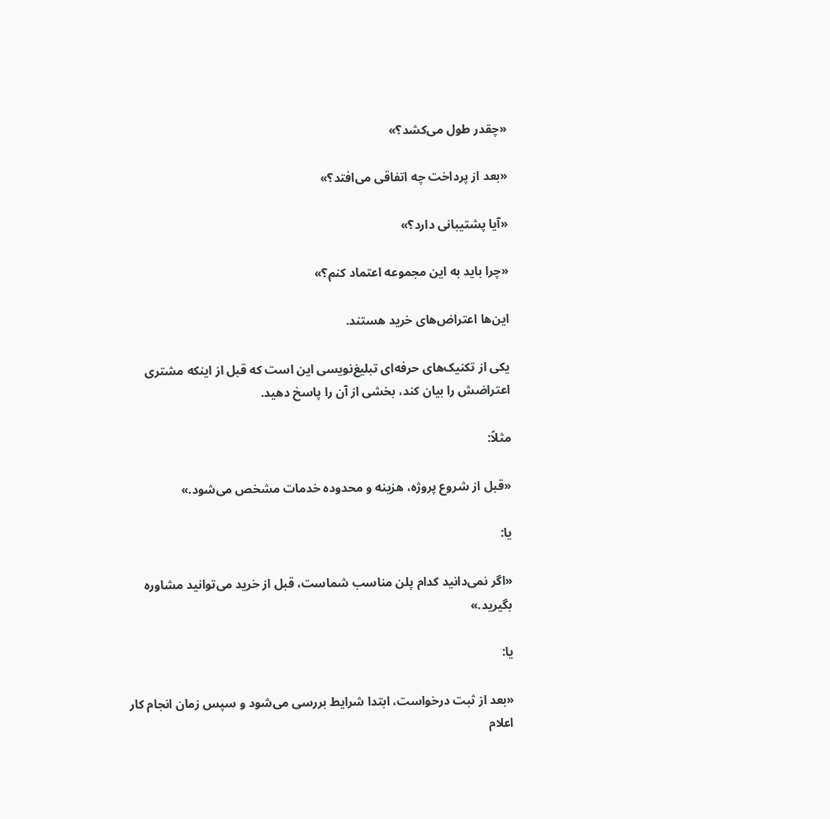«چقدر طول می‌کشد؟»

«بعد از پرداخت چه اتفاقی می‌افتد؟»

«آیا پشتیبانی دارد؟»

«چرا باید به این مجموعه اعتماد کنم؟»

این‌ها اعتراض‌های خرید هستند.

یکی از تکنیک‌های حرفه‌ای تبلیغ‌نویسی این است که قبل از اینکه مشتری اعتراضش را بیان کند، بخشی از آن را پاسخ دهید.

مثلاً:

«قبل از شروع پروژه، هزینه و محدوده خدمات مشخص می‌شود.»

یا:

«اگر نمی‌دانید کدام پلن مناسب شماست، قبل از خرید می‌توانید مشاوره بگیرید.»

یا:

«بعد از ثبت درخواست، ابتدا شرایط بررسی می‌شود و سپس زمان انجام کار اعلام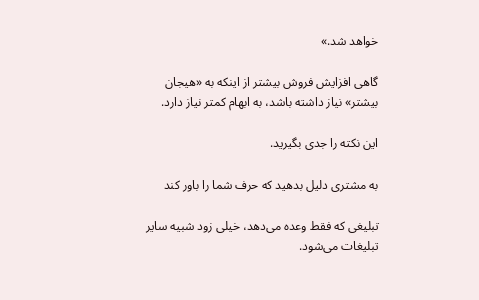خواهد شد.»

گاهی افزایش فروش بیشتر از اینکه به «هیجان بیشتر» نیاز داشته باشد، به ابهام کمتر نیاز دارد.

این نکته را جدی بگیرید.

به مشتری دلیل بدهید که حرف شما را باور کند

تبلیغی که فقط وعده می‌دهد، خیلی زود شبیه سایر تبلیغات می‌شود.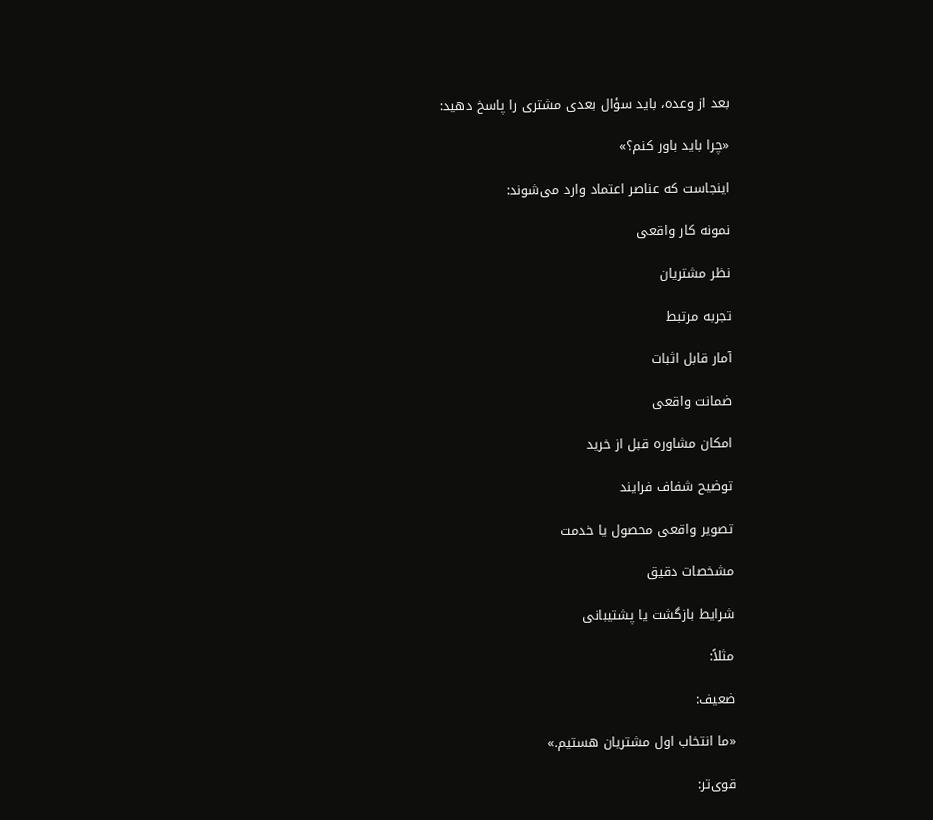بعد از وعده، باید سؤال بعدی مشتری را پاسخ دهید:

«چرا باید باور کنم؟»

اینجاست که عناصر اعتماد وارد می‌شوند:

نمونه کار واقعی

نظر مشتریان

تجربه مرتبط

آمار قابل اثبات

ضمانت واقعی

امکان مشاوره قبل از خرید

توضیح شفاف فرایند

تصویر واقعی محصول یا خدمت

مشخصات دقیق

شرایط بازگشت یا پشتیبانی

مثلاً:

ضعیف:

«ما انتخاب اول مشتریان هستیم.»

قوی‌تر: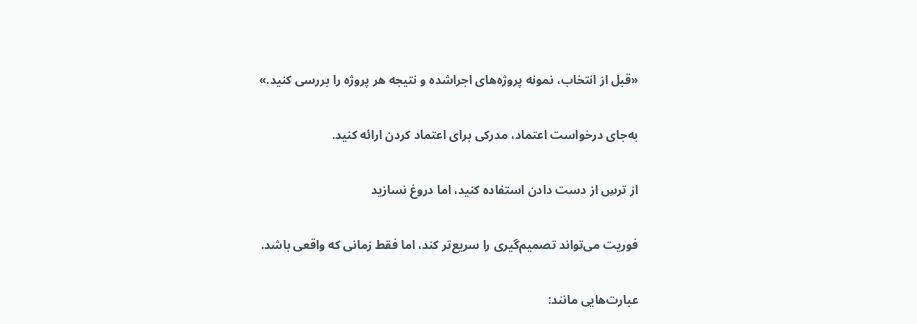«قبل از انتخاب، نمونه پروژه‌های اجراشده و نتیجه هر پروژه را بررسی کنید.»

به‌جای درخواست اعتماد، مدرکی برای اعتماد کردن ارائه کنید.

از ترسِ از دست دادن استفاده کنید، اما دروغ نسازید

فوریت می‌تواند تصمیم‌گیری را سریع‌تر کند، اما فقط زمانی که واقعی باشد.

عبارت‌هایی مانند: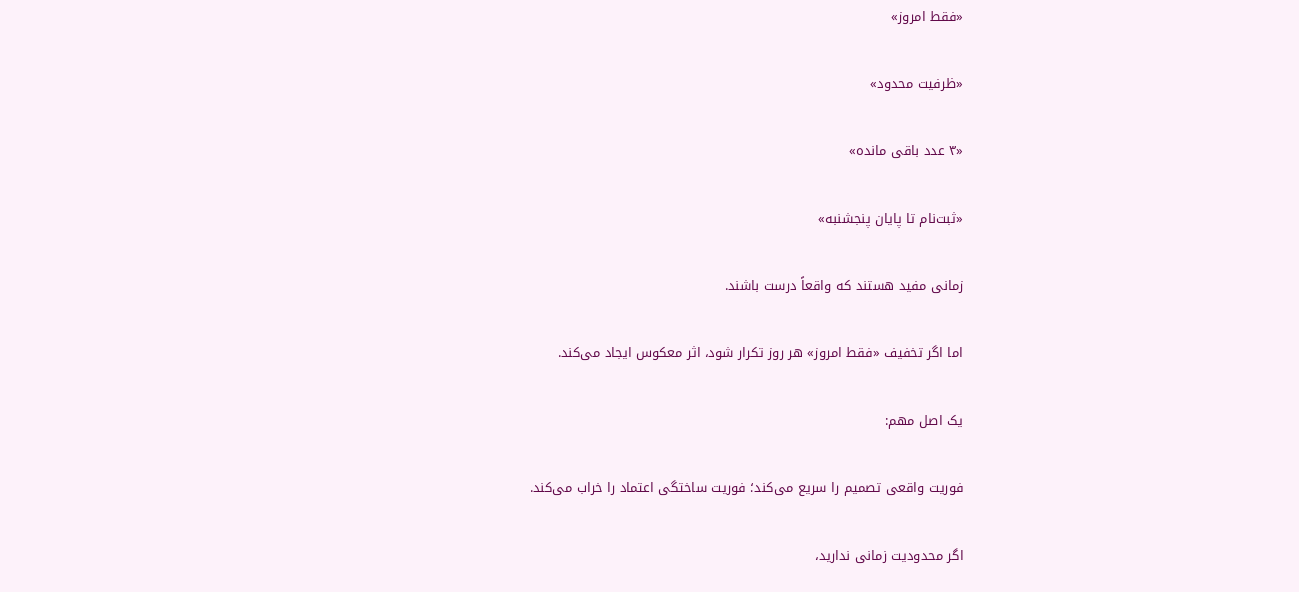«فقط امروز»

«ظرفیت محدود»

«۳ عدد باقی مانده»

«ثبت‌نام تا پایان پنجشنبه»

زمانی مفید هستند که واقعاً درست باشند.

اما اگر تخفیف «فقط امروز» هر روز تکرار شود، اثر معکوس ایجاد می‌کند.

یک اصل مهم:

فوریت واقعی تصمیم را سریع می‌کند؛ فوریت ساختگی اعتماد را خراب می‌کند.

اگر محدودیت زمانی ندارید،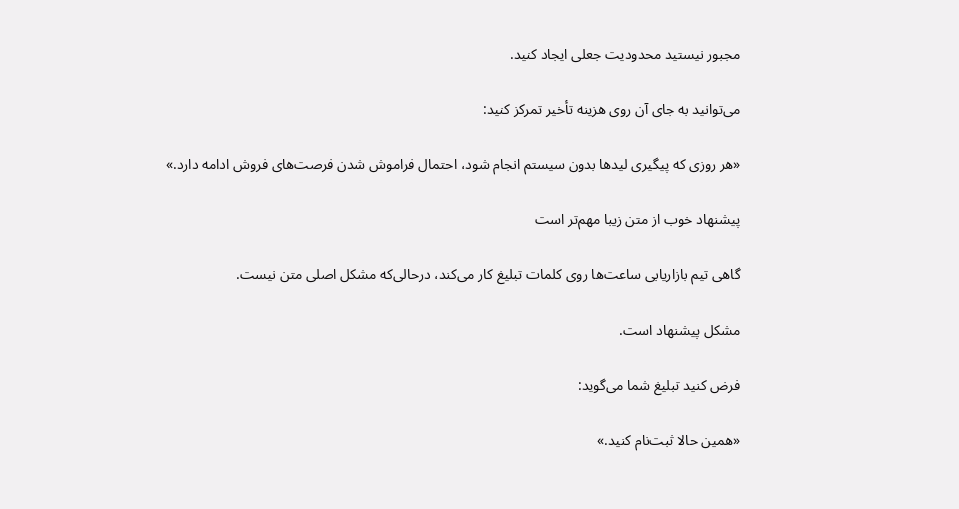مجبور نیستید محدودیت جعلی ایجاد کنید.

می‌توانید به جای آن روی هزینه تأخیر تمرکز کنید:

«هر روزی که پیگیری لیدها بدون سیستم انجام شود، احتمال فراموش شدن فرصت‌های فروش ادامه دارد.»

پیشنهاد خوب از متن زیبا مهم‌تر است

گاهی تیم بازاریابی ساعت‌ها روی کلمات تبلیغ کار می‌کند، درحالی‌که مشکل اصلی متن نیست.

مشکل پیشنهاد است.

فرض کنید تبلیغ شما می‌گوید:

«همین حالا ثبت‌نام کنید.»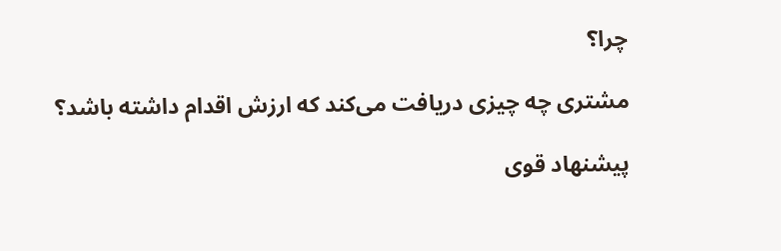چرا؟

مشتری چه چیزی دریافت می‌کند که ارزش اقدام داشته باشد؟

پیشنهاد قوی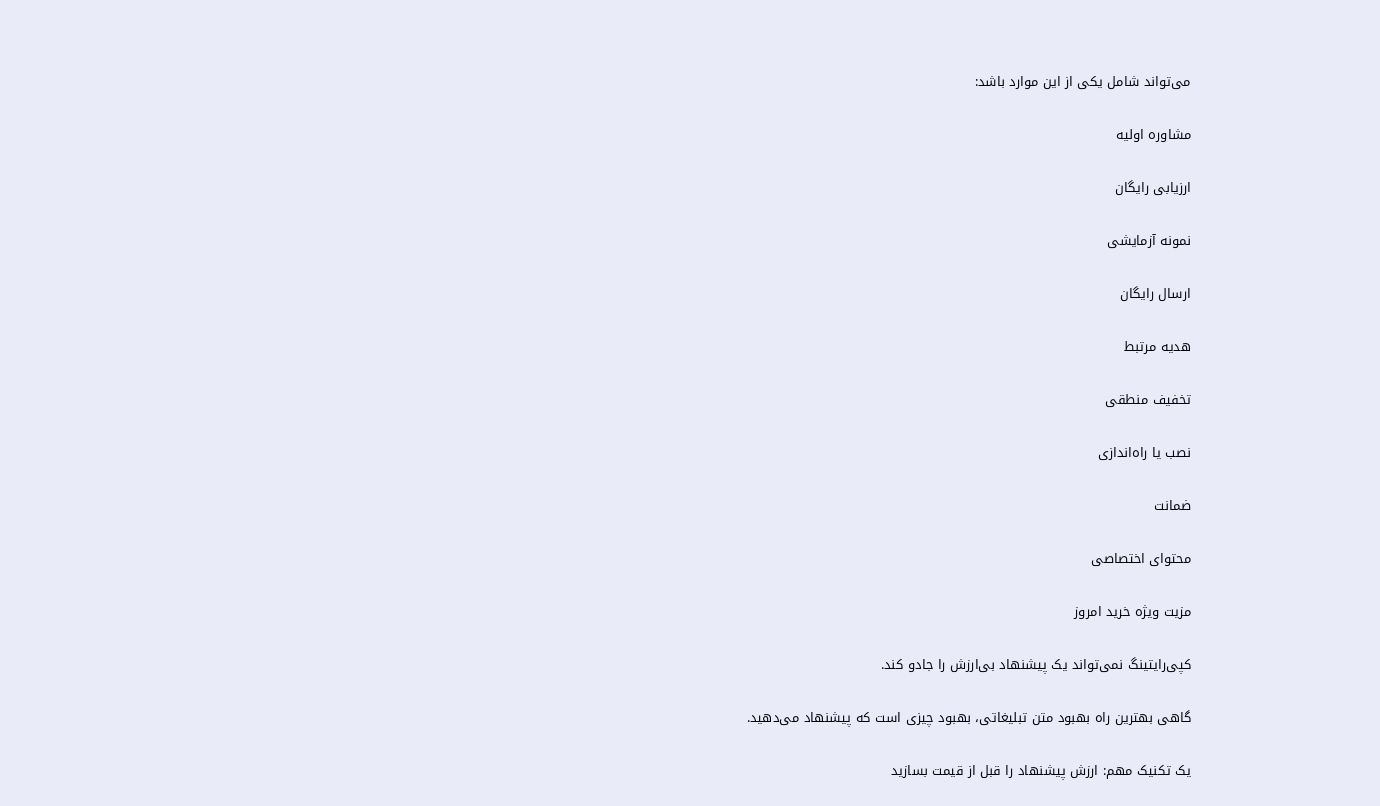می‌تواند شامل یکی از این موارد باشد:

مشاوره اولیه

ارزیابی رایگان

نمونه آزمایشی

ارسال رایگان

هدیه مرتبط

تخفیف منطقی

نصب یا راه‌اندازی

ضمانت

محتوای اختصاصی

مزیت ویژه خرید امروز

کپی‌رایتینگ نمی‌تواند یک پیشنهاد بی‌ارزش را جادو کند.

گاهی بهترین راه بهبود متن تبلیغاتی، بهبود چیزی است که پیشنهاد می‌دهید.

یک تکنیک مهم: ارزش پیشنهاد را قبل از قیمت بسازید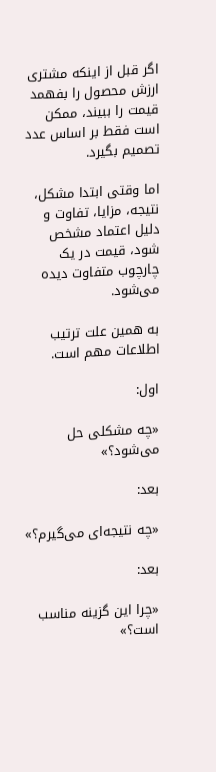اگر قبل از اینکه مشتری ارزش محصول را بفهمد قیمت را ببیند، ممکن است فقط بر اساس عدد تصمیم بگیرد.

اما وقتی ابتدا مشکل، نتیجه، مزایا، تفاوت و دلیل اعتماد مشخص شود، قیمت در یک چارچوب متفاوت دیده می‌شود.

به همین علت ترتیب اطلاعات مهم است.

اول:

«چه مشکلی حل می‌شود؟»

بعد:

«چه نتیجه‌ای می‌گیرم؟»

بعد:

«چرا این گزینه مناسب است؟»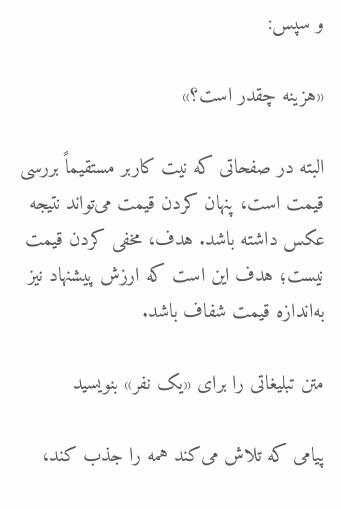و سپس:

«هزینه چقدر است؟»

البته در صفحاتی که نیت کاربر مستقیماً بررسی قیمت است، پنهان کردن قیمت می‌تواند نتیجه عکس داشته باشد. هدف، مخفی کردن قیمت نیست؛ هدف این است که ارزش پیشنهاد نیز به‌اندازه قیمت شفاف باشد.

متن تبلیغاتی را برای «یک نفر» بنویسید

پیامی که تلاش می‌کند همه را جذب کند،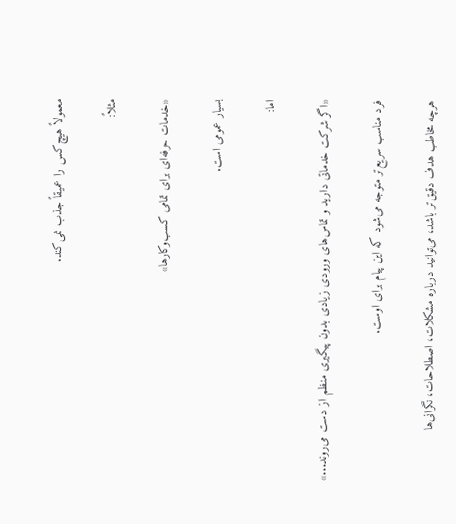معمولاً هیچ‌کس را عمیقاً جذب نمی‌کند.

مثلاً:

«خدمات حرفه‌ای برای تمامی کسب‌وکارها»

بسیار عمومی است.

اما:

«اگر شرکت خدماتی دارید و تماس‌های ورودی زیادی بدون پیگیری منظم از دست می‌روند...»

فرد مناسب سریع‌تر متوجه می‌شود که این پیام برای اوست.

هرچه مخاطب هدف دقیق‌تر باشد، می‌توانید درباره مشکلات، اصطلاحات، نگرانی‌ها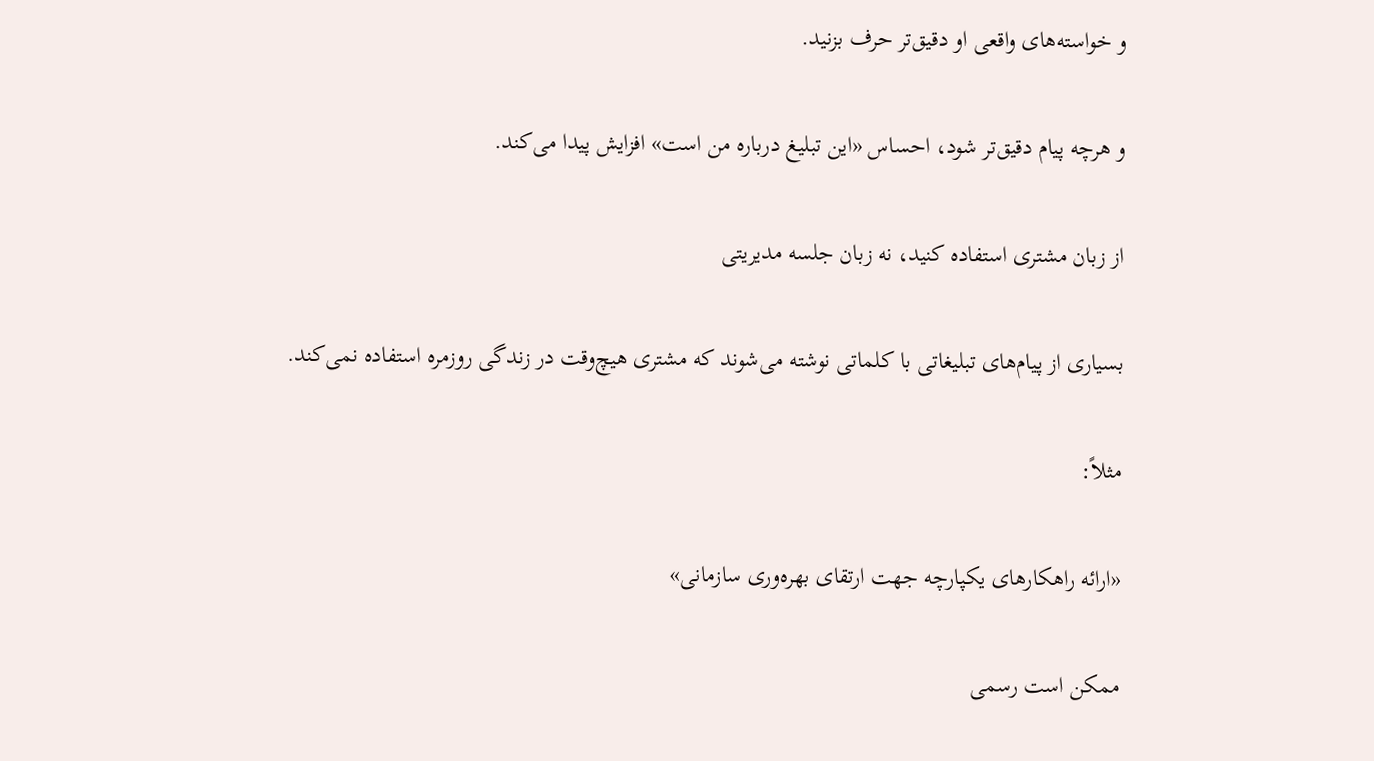و خواسته‌های واقعی او دقیق‌تر حرف بزنید.

و هرچه پیام دقیق‌تر شود، احساس «این تبلیغ درباره من است» افزایش پیدا می‌کند.

از زبان مشتری استفاده کنید، نه زبان جلسه مدیریتی

بسیاری از پیام‌های تبلیغاتی با کلماتی نوشته می‌شوند که مشتری هیچ‌وقت در زندگی روزمره استفاده نمی‌کند.

مثلاً:

«ارائه راهکارهای یکپارچه جهت ارتقای بهره‌وری سازمانی»

ممکن است رسمی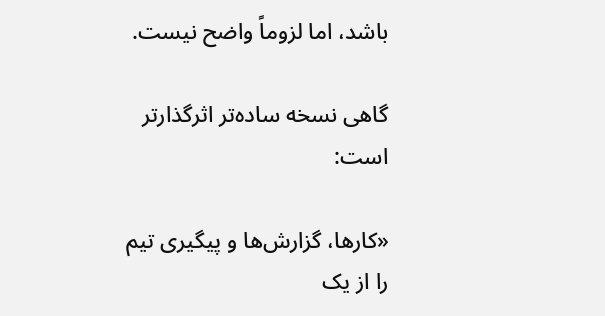باشد، اما لزوماً واضح نیست.

گاهی نسخه ساده‌تر اثرگذارتر است:

«کارها، گزارش‌ها و پیگیری تیم را از یک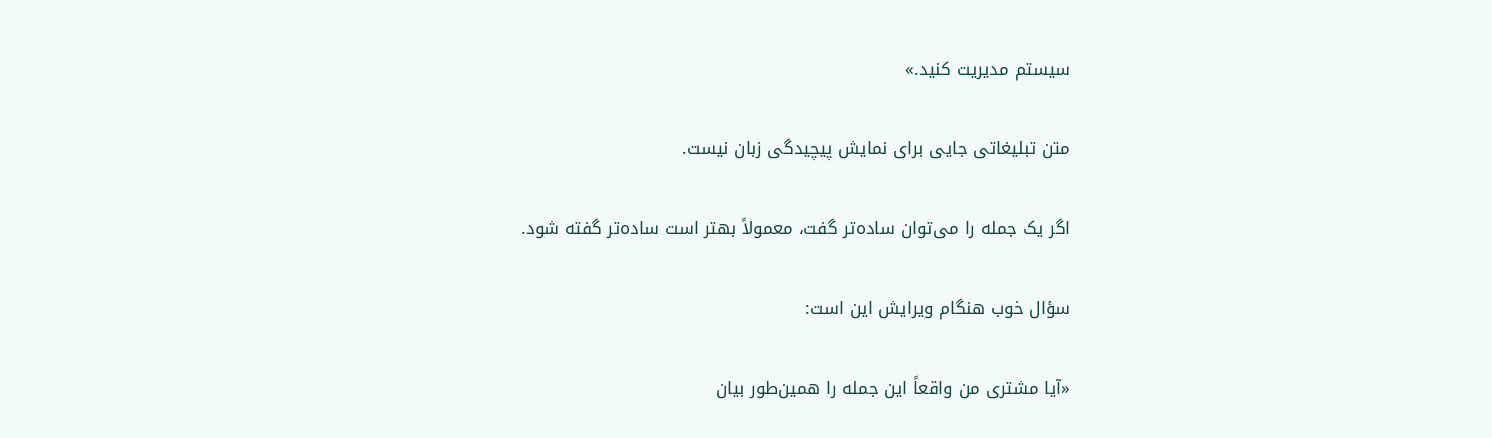سیستم مدیریت کنید.»

متن تبلیغاتی جایی برای نمایش پیچیدگی زبان نیست.

اگر یک جمله را می‌توان ساده‌تر گفت، معمولاً بهتر است ساده‌تر گفته شود.

سؤال خوب هنگام ویرایش این است:

«آیا مشتری من واقعاً این جمله را همین‌طور بیان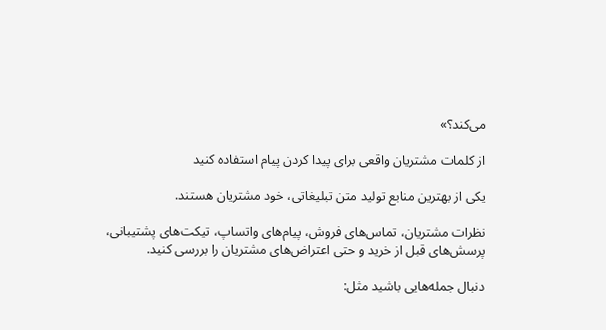می‌کند؟»

از کلمات مشتریان واقعی برای پیدا کردن پیام استفاده کنید

یکی از بهترین منابع تولید متن تبلیغاتی، خود مشتریان هستند.

نظرات مشتریان، تماس‌های فروش، پیام‌های واتساپ، تیکت‌های پشتیبانی، پرسش‌های قبل از خرید و حتی اعتراض‌های مشتریان را بررسی کنید.

دنبال جمله‌هایی باشید مثل: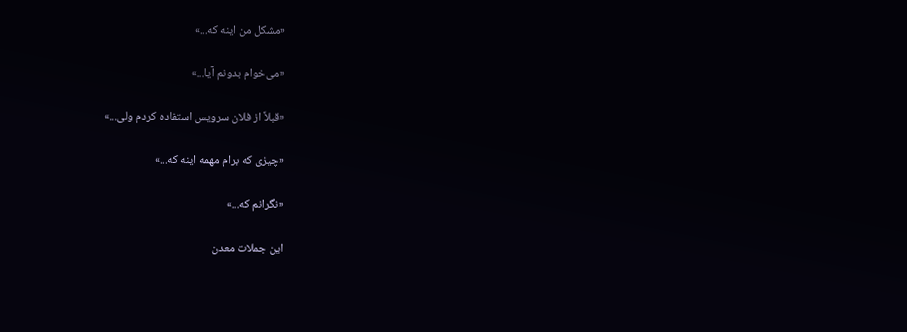«مشکل من اینه که...»

«می‌خوام بدونم آیا...»

«قبلاً از فلان سرویس استفاده کردم ولی...»

«چیزی که برام مهمه اینه که...»

«نگرانم که...»

این جملات معدن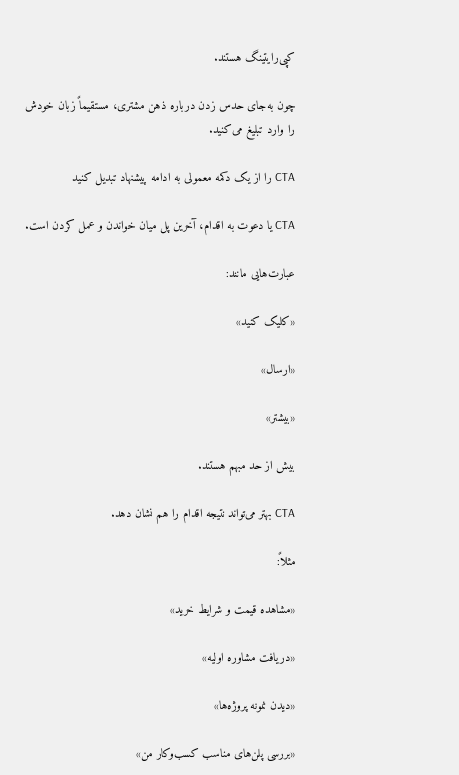کپی‌رایتینگ هستند.

چون به‌جای حدس زدن درباره ذهن مشتری، مستقیماً زبان خودش را وارد تبلیغ می‌کنید.

CTA را از یک دکمه معمولی به ادامه پیشنهاد تبدیل کنید

CTA یا دعوت به اقدام، آخرین پل میان خواندن و عمل کردن است.

عبارت‌هایی مانند:

«کلیک کنید»

«ارسال»

«بیشتر»

بیش از حد مبهم هستند.

CTA بهتر می‌تواند نتیجه اقدام را هم نشان دهد.

مثلاً:

«مشاهده قیمت و شرایط خرید»

«دریافت مشاوره اولیه»

«دیدن نمونه پروژه‌ها»

«بررسی پلن‌های مناسب کسب‌وکار من»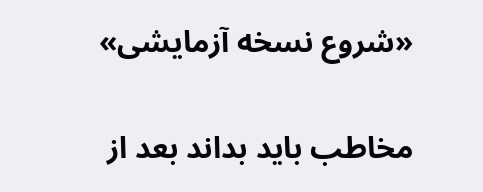«شروع نسخه آزمایشی»

مخاطب باید بداند بعد از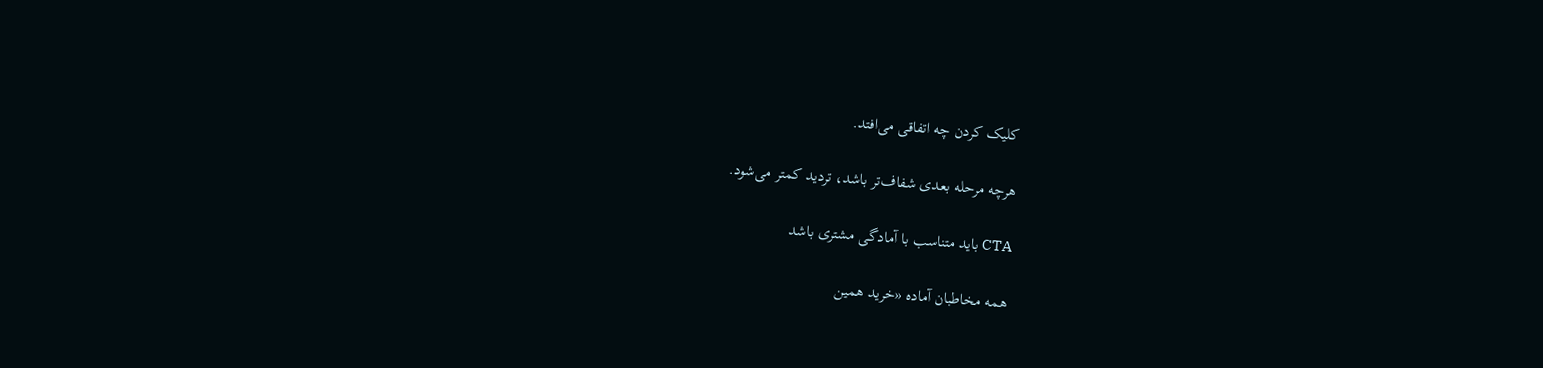کلیک کردن چه اتفاقی می‌افتد.

هرچه مرحله بعدی شفاف‌تر باشد، تردید کمتر می‌شود.

CTA باید متناسب با آمادگی مشتری باشد

همه مخاطبان آماده «خرید همین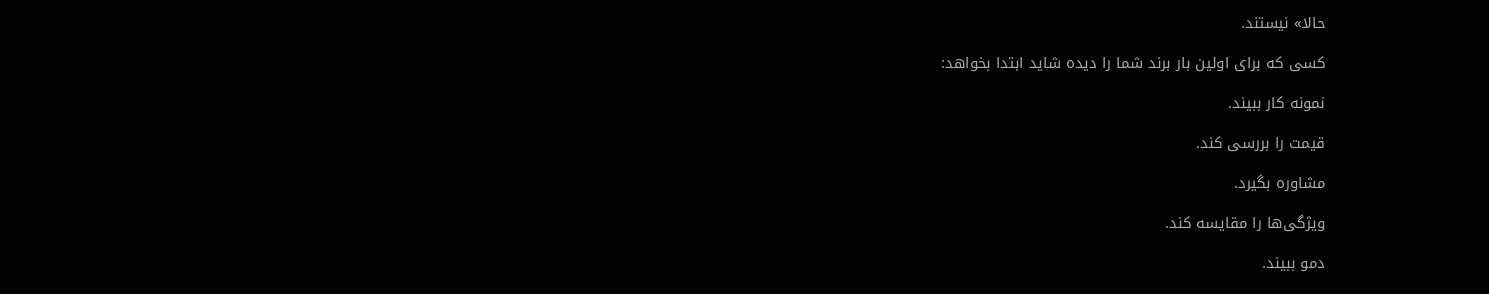حالا» نیستند.

کسی که برای اولین بار برند شما را دیده شاید ابتدا بخواهد:

نمونه کار ببیند.

قیمت را بررسی کند.

مشاوره بگیرد.

ویژگی‌ها را مقایسه کند.

دمو ببیند.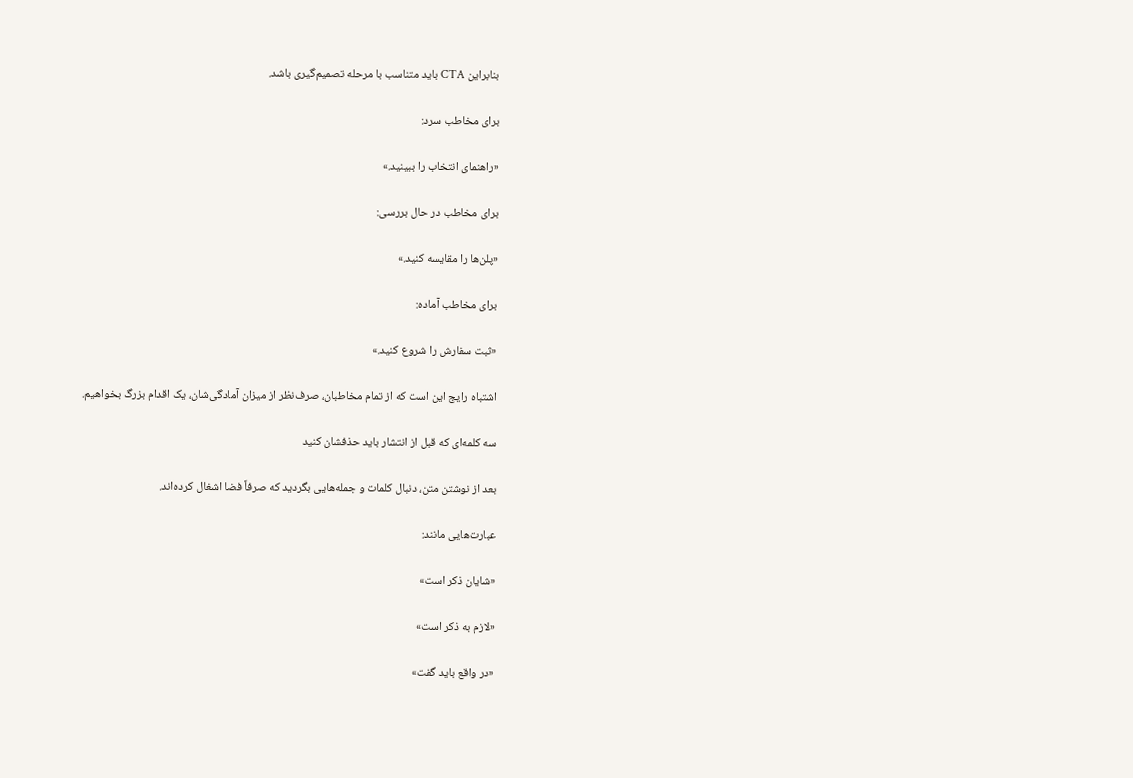بنابراین CTA باید متناسب با مرحله تصمیم‌گیری باشد.

برای مخاطب سرد:

«راهنمای انتخاب را ببینید.»

برای مخاطب در حال بررسی:

«پلن‌ها را مقایسه کنید.»

برای مخاطب آماده:

«ثبت سفارش را شروع کنید.»

اشتباه رایج این است که از تمام مخاطبان، صرف‌نظر از میزان آمادگی‌شان، یک اقدام بزرگ بخواهیم.

سه کلمه‌ای که قبل از انتشار باید حذفشان کنید

بعد از نوشتن متن، دنبال کلمات و جمله‌هایی بگردید که صرفاً فضا اشغال کرده‌اند.

عبارت‌هایی مانند:

«شایان ذکر است»

«لازم به ذکر است»

«در واقع باید گفت»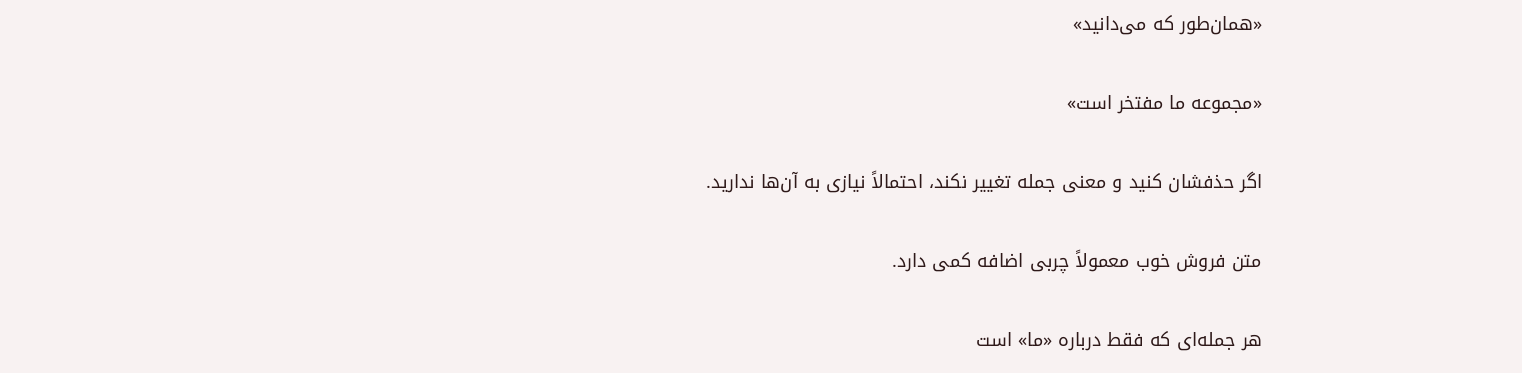«همان‌طور که می‌دانید»

«مجموعه ما مفتخر است»

اگر حذفشان کنید و معنی جمله تغییر نکند، احتمالاً نیازی به آن‌ها ندارید.

متن فروش خوب معمولاً چربی اضافه کمی دارد.

هر جمله‌ای که فقط درباره «ما» است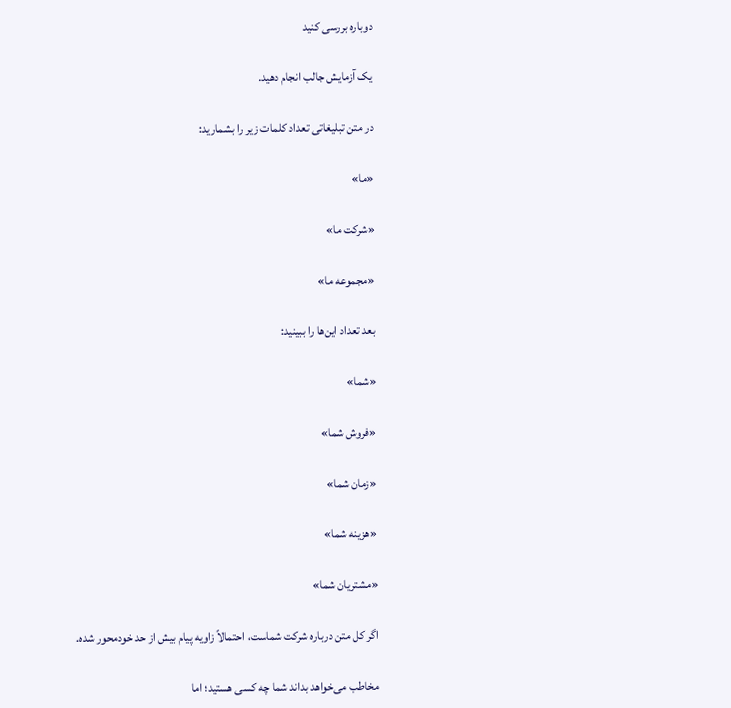دوباره بررسی کنید

یک آزمایش جالب انجام دهید.

در متن تبلیغاتی تعداد کلمات زیر را بشمارید:

«ما»

«شرکت ما»

«مجموعه ما»

بعد تعداد این‌ها را ببینید:

«شما»

«فروش شما»

«زمان شما»

«هزینه شما»

«مشتریان شما»

اگر کل متن درباره شرکت شماست، احتمالاً زاویه پیام بیش از حد خودمحور شده.

مخاطب می‌خواهد بداند شما چه کسی هستید؛ اما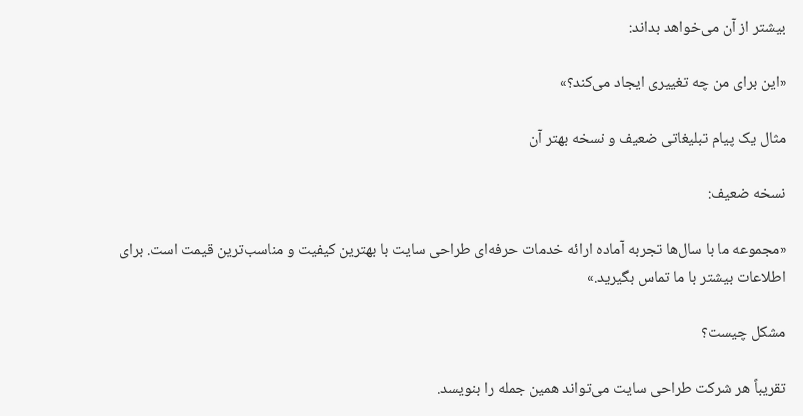بیشتر از آن می‌خواهد بداند:

«این برای من چه تغییری ایجاد می‌کند؟»

مثال یک پیام تبلیغاتی ضعیف و نسخه بهتر آن

نسخه ضعیف:

«مجموعه ما با سال‌ها تجربه آماده ارائه خدمات حرفه‌ای طراحی سایت با بهترین کیفیت و مناسب‌ترین قیمت است. برای اطلاعات بیشتر با ما تماس بگیرید.»

مشکل چیست؟

تقریباً هر شرکت طراحی سایت می‌تواند همین جمله را بنویسد.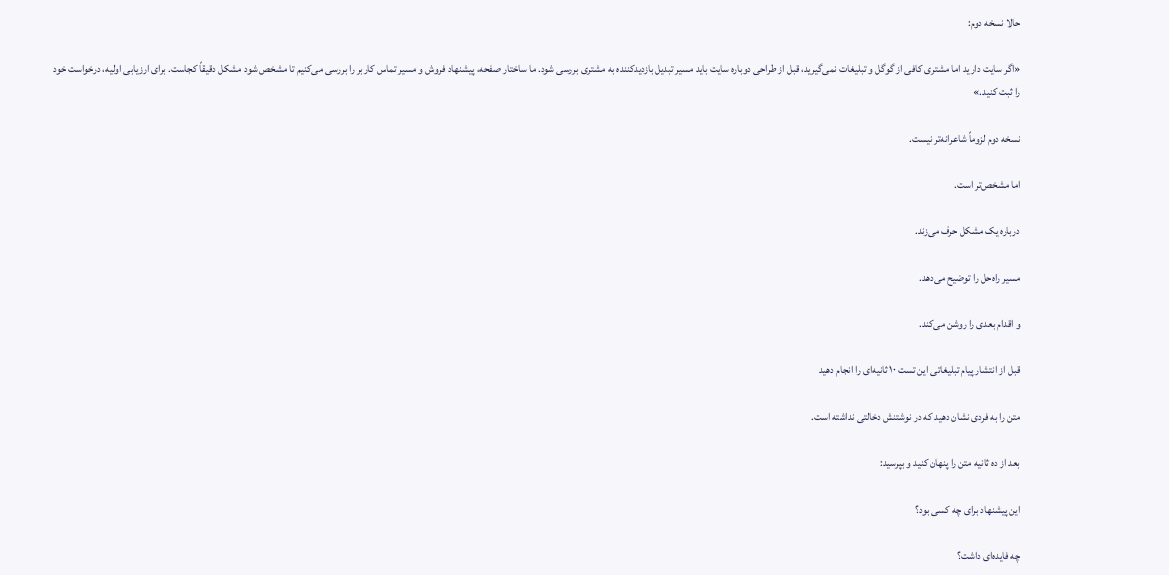حالا نسخه دوم:

«اگر سایت دارید اما مشتری کافی از گوگل و تبلیغات نمی‌گیرید، قبل از طراحی دوباره سایت باید مسیر تبدیل بازدیدکننده به مشتری بررسی شود. ما ساختار صفحه، پیشنهاد فروش و مسیر تماس کاربر را بررسی می‌کنیم تا مشخص شود مشکل دقیقاً کجاست. برای ارزیابی اولیه، درخواست خود را ثبت کنید.»

نسخه دوم لزوماً شاعرانه‌تر نیست.

اما مشخص‌تر است.

درباره یک مشکل حرف می‌زند.

مسیر راه‌حل را توضیح می‌دهد.

و اقدام بعدی را روشن می‌کند.

قبل از انتشار پیام تبلیغاتی این تست ۱۰ ثانیه‌ای را انجام دهید

متن را به فردی نشان دهید که در نوشتنش دخالتی نداشته است.

بعد از ده ثانیه متن را پنهان کنید و بپرسید:

این پیشنهاد برای چه کسی بود؟

چه فایده‌ای داشت؟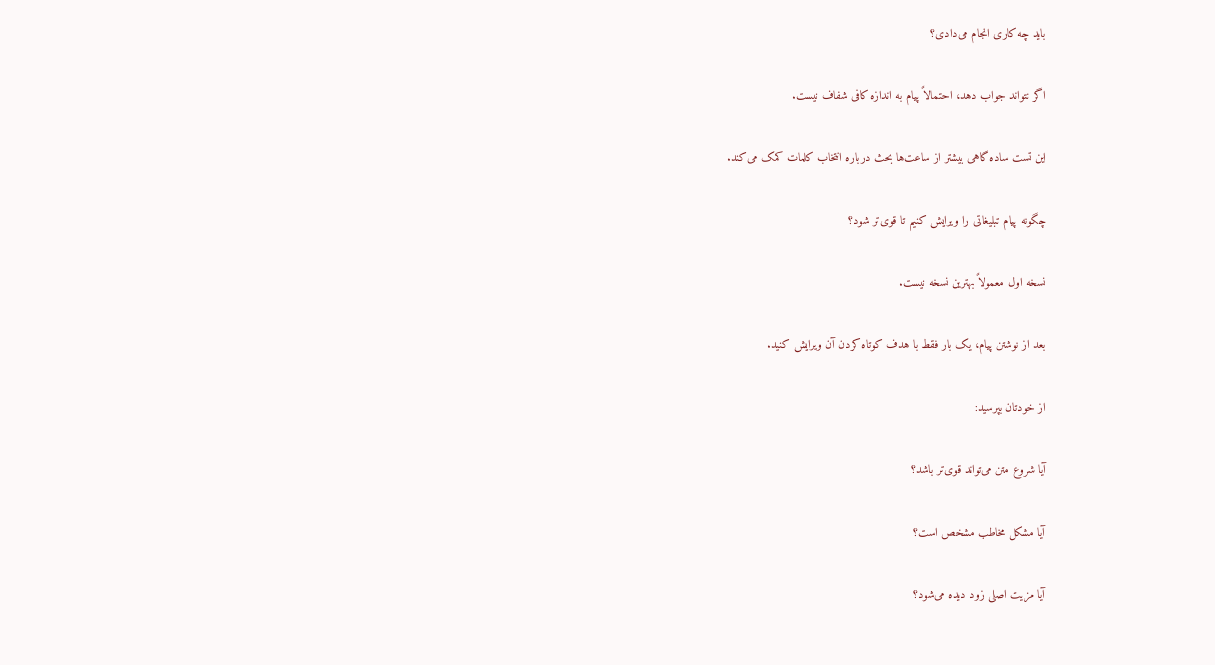باید چه کاری انجام می‌دادی؟

اگر نتواند جواب دهد، احتمالاً پیام به اندازه کافی شفاف نیست.

این تست ساده گاهی بیشتر از ساعت‌ها بحث درباره انتخاب کلمات کمک می‌کند.

چگونه پیام تبلیغاتی را ویرایش کنیم تا قوی‌تر شود؟

نسخه اول معمولاً بهترین نسخه نیست.

بعد از نوشتن پیام، یک بار فقط با هدف کوتاه کردن آن ویرایش کنید.

از خودتان بپرسید:

آیا شروع متن می‌تواند قوی‌تر باشد؟

آیا مشکل مخاطب مشخص است؟

آیا مزیت اصلی زود دیده می‌شود؟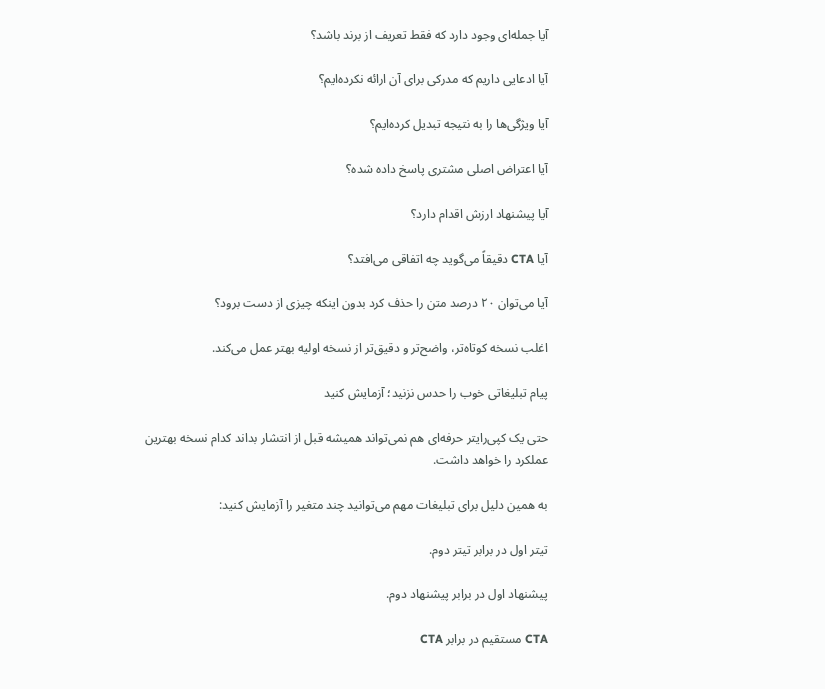آیا جمله‌ای وجود دارد که فقط تعریف از برند باشد؟

آیا ادعایی داریم که مدرکی برای آن ارائه نکرده‌ایم؟

آیا ویژگی‌ها را به نتیجه تبدیل کرده‌ایم؟

آیا اعتراض اصلی مشتری پاسخ داده شده؟

آیا پیشنهاد ارزش اقدام دارد؟

آیا CTA دقیقاً می‌گوید چه اتفاقی می‌افتد؟

آیا می‌توان ۲۰ درصد متن را حذف کرد بدون اینکه چیزی از دست برود؟

اغلب نسخه کوتاه‌تر، واضح‌تر و دقیق‌تر از نسخه اولیه بهتر عمل می‌کند.

پیام تبلیغاتی خوب را حدس نزنید؛ آزمایش کنید

حتی یک کپی‌رایتر حرفه‌ای هم نمی‌تواند همیشه قبل از انتشار بداند کدام نسخه بهترین عملکرد را خواهد داشت.

به همین دلیل برای تبلیغات مهم می‌توانید چند متغیر را آزمایش کنید:

تیتر اول در برابر تیتر دوم.

پیشنهاد اول در برابر پیشنهاد دوم.

CTA مستقیم در برابر CTA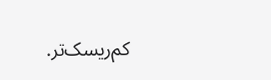کم‌ریسک‌تر.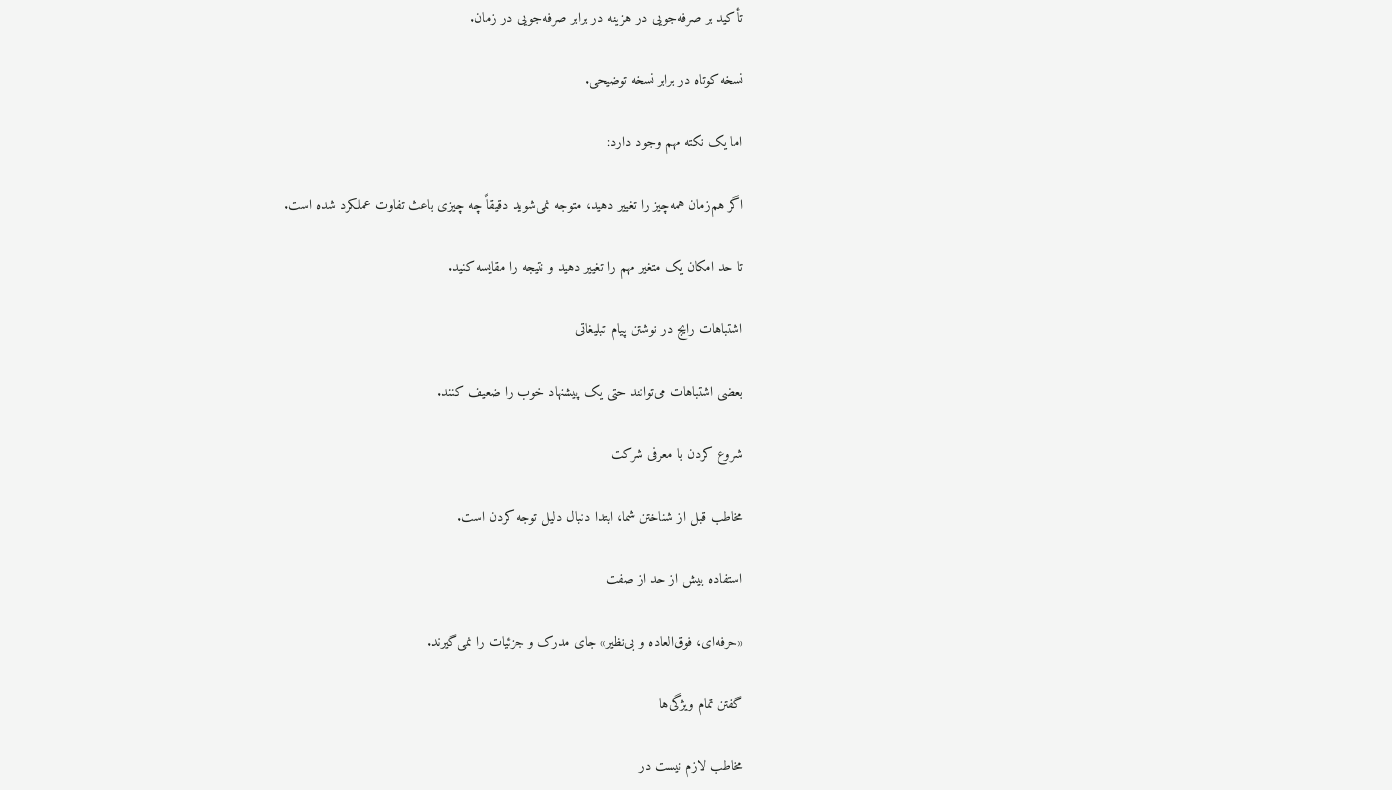تأکید بر صرفه‌جویی در هزینه در برابر صرفه‌جویی در زمان.

نسخه کوتاه در برابر نسخه توضیحی.

اما یک نکته مهم وجود دارد:

اگر هم‌زمان همه‌چیز را تغییر دهید، متوجه نمی‌شوید دقیقاً چه چیزی باعث تفاوت عملکرد شده است.

تا حد امکان یک متغیر مهم را تغییر دهید و نتیجه را مقایسه کنید.

اشتباهات رایج در نوشتن پیام تبلیغاتی

بعضی اشتباهات می‌توانند حتی یک پیشنهاد خوب را ضعیف کنند.

شروع کردن با معرفی شرکت

مخاطب قبل از شناختن شما، ابتدا دنبال دلیل توجه کردن است.

استفاده بیش از حد از صفت

«حرفه‌ای، فوق‌العاده و بی‌نظیر» جای مدرک و جزئیات را نمی‌گیرند.

گفتن تمام ویژگی‌ها

مخاطب لازم نیست در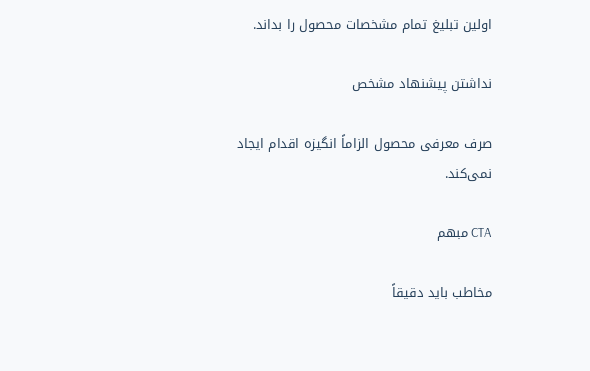اولین تبلیغ تمام مشخصات محصول را بداند.

نداشتن پیشنهاد مشخص

صرف معرفی محصول الزاماً انگیزه اقدام ایجاد نمی‌کند.

CTA مبهم

مخاطب باید دقیقاً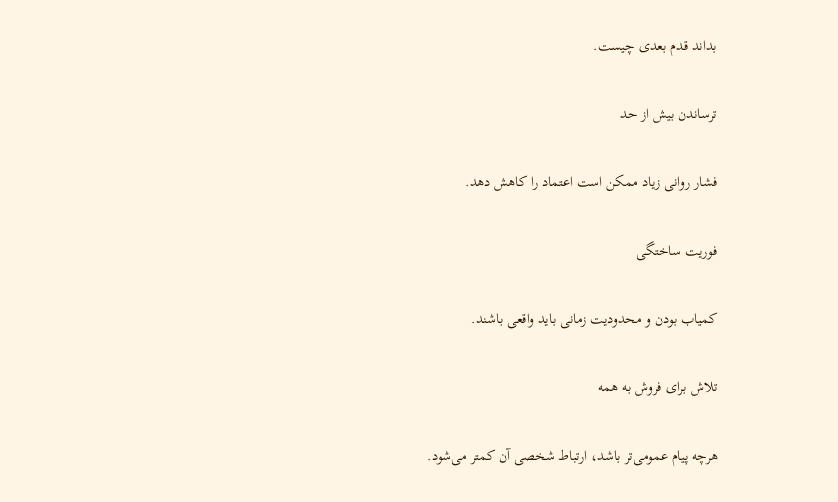بداند قدم بعدی چیست.

ترساندن بیش از حد

فشار روانی زیاد ممکن است اعتماد را کاهش دهد.

فوریت ساختگی

کمیاب بودن و محدودیت زمانی باید واقعی باشند.

تلاش برای فروش به همه

هرچه پیام عمومی‌تر باشد، ارتباط شخصی آن کمتر می‌شود.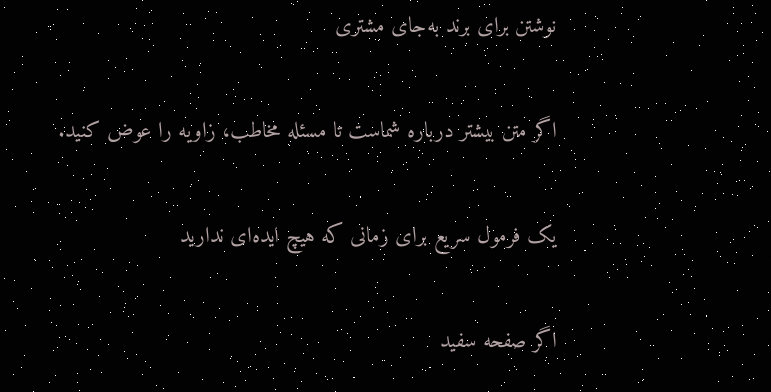نوشتن برای برند به‌جای مشتری

اگر متن بیشتر درباره شماست تا مسئله مخاطب، زاویه را عوض کنید.

یک فرمول سریع برای زمانی که هیچ ایده‌ای ندارید

اگر صفحه سفید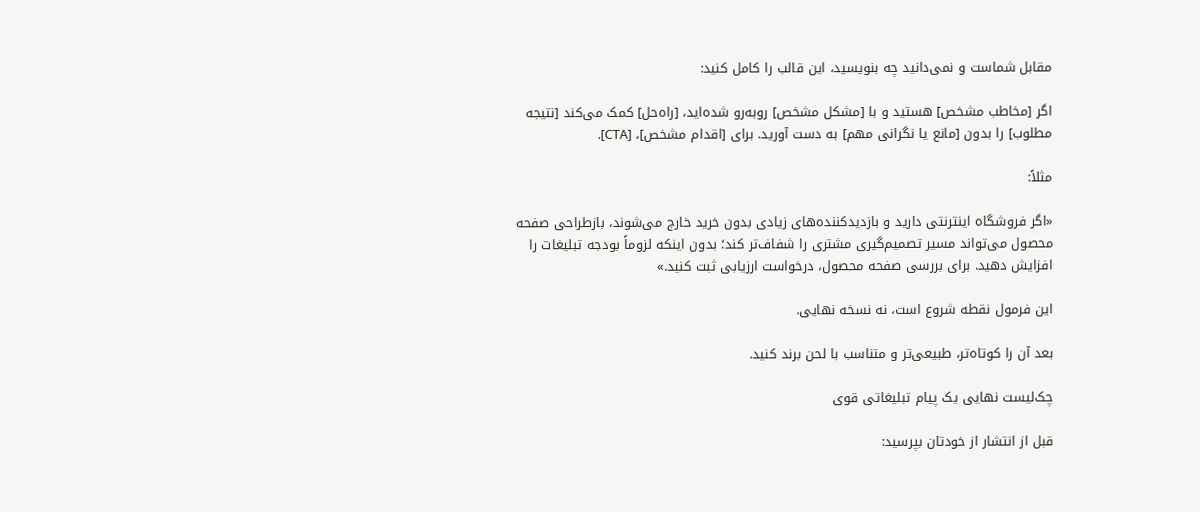مقابل شماست و نمی‌دانید چه بنویسید، این قالب را کامل کنید:

اگر [مخاطب مشخص] هستید و با [مشکل مشخص] روبه‌رو شده‌اید، [راه‌حل] کمک می‌کند [نتیجه مطلوب] را بدون [مانع یا نگرانی مهم] به دست آورید. برای [اقدام مشخص]، [CTA].

مثلاً:

«اگر فروشگاه اینترنتی دارید و بازدیدکننده‌های زیادی بدون خرید خارج می‌شوند، بازطراحی صفحه محصول می‌تواند مسیر تصمیم‌گیری مشتری را شفاف‌تر کند؛ بدون اینکه لزوماً بودجه تبلیغات را افزایش دهید. برای بررسی صفحه محصول، درخواست ارزیابی ثبت کنید.»

این فرمول نقطه شروع است، نه نسخه نهایی.

بعد آن را کوتاه‌تر، طبیعی‌تر و متناسب با لحن برند کنید.

چک‌لیست نهایی یک پیام تبلیغاتی قوی

قبل از انتشار از خودتان بپرسید: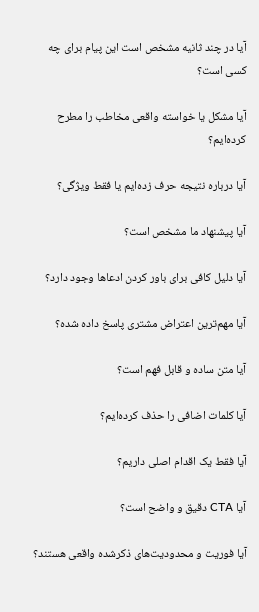آیا در چند ثانیه مشخص است این پیام برای چه کسی است؟

آیا مشکل یا خواسته واقعی مخاطب را مطرح کرده‌ایم؟

آیا درباره نتیجه حرف زده‌ایم یا فقط ویژگی؟

آیا پیشنهاد ما مشخص است؟

آیا دلیل کافی برای باور کردن ادعاها وجود دارد؟

آیا مهم‌ترین اعتراض مشتری پاسخ داده شده؟

آیا متن ساده و قابل فهم است؟

آیا کلمات اضافی را حذف کرده‌ایم؟

آیا فقط یک اقدام اصلی داریم؟

آیا CTA دقیق و واضح است؟

آیا فوریت و محدودیت‌های ذکرشده واقعی هستند؟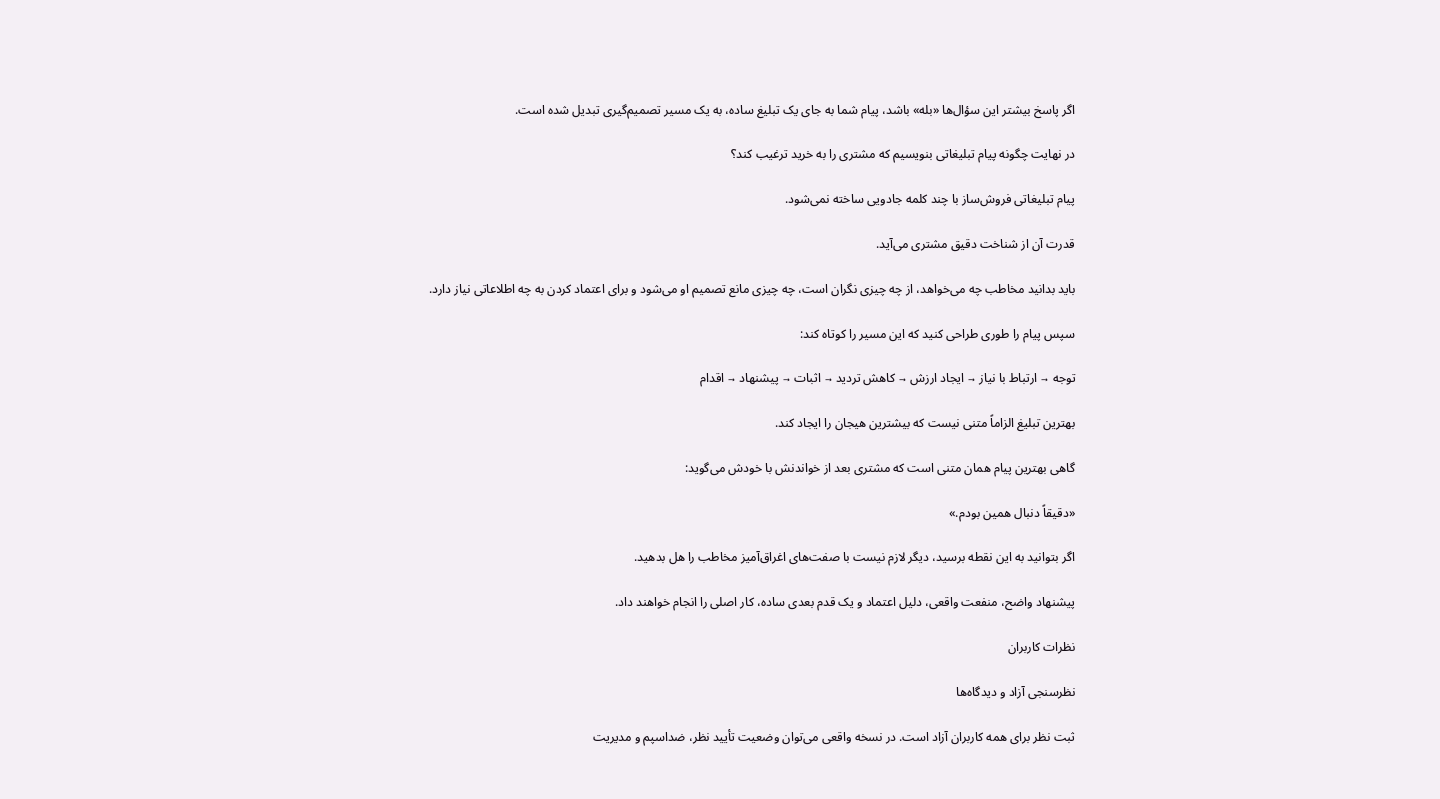اگر پاسخ بیشتر این سؤال‌ها «بله» باشد، پیام شما به جای یک تبلیغ ساده، به یک مسیر تصمیم‌گیری تبدیل شده است.

در نهایت چگونه پیام تبلیغاتی بنویسیم که مشتری را به خرید ترغیب کند؟

پیام تبلیغاتی فروش‌ساز با چند کلمه جادویی ساخته نمی‌شود.

قدرت آن از شناخت دقیق مشتری می‌آید.

باید بدانید مخاطب چه می‌خواهد، از چه چیزی نگران است، چه چیزی مانع تصمیم او می‌شود و برای اعتماد کردن به چه اطلاعاتی نیاز دارد.

سپس پیام را طوری طراحی کنید که این مسیر را کوتاه کند:

توجه → ارتباط با نیاز → ایجاد ارزش → کاهش تردید → اثبات → پیشنهاد → اقدام

بهترین تبلیغ الزاماً متنی نیست که بیشترین هیجان را ایجاد کند.

گاهی بهترین پیام همان متنی است که مشتری بعد از خواندنش با خودش می‌گوید:

«دقیقاً دنبال همین بودم.»

اگر بتوانید به این نقطه برسید، دیگر لازم نیست با صفت‌های اغراق‌آمیز مخاطب را هل بدهید.

پیشنهاد واضح، منفعت واقعی، دلیل اعتماد و یک قدم بعدی ساده، کار اصلی را انجام خواهند داد.

نظرات کاربران

نظر‌سنجی آزاد و دیدگاه‌ها

ثبت نظر برای همه کاربران آزاد است. در نسخه واقعی می‌توان وضعیت تأیید نظر، ضداسپم و مدیریت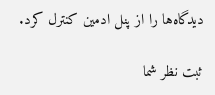دیدگاه‌ها را از پنل ادمین کنترل کرد.

ثبت نظر شما